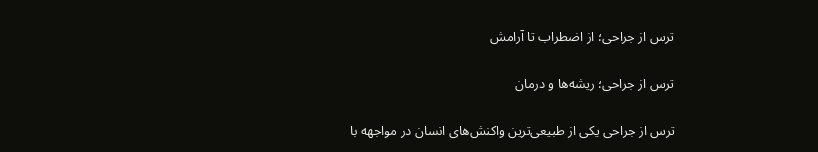ترس از جراحی؛ از اضطراب تا آرامش

ترس از جراحی؛ ریشه‌ها و درمان

ترس از جراحی یکی از طبیعی‌ترین واکنش‌های انسان در مواجهه با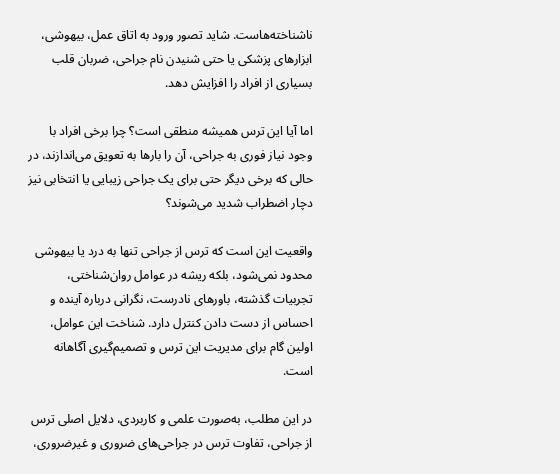ناشناخته‌هاست. شاید تصور ورود به اتاق عمل، بیهوشی، ابزارهای پزشکی یا حتی شنیدن نام جراحی، ضربان قلب بسیاری از افراد را افزایش دهد.

اما آیا این ترس همیشه منطقی است؟ چرا برخی افراد با وجود نیاز فوری به جراحی، آن را بارها به تعویق می‌اندازند، در حالی که برخی دیگر حتی برای یک جراحی زیبایی یا انتخابی نیز دچار اضطراب شدید می‌شوند؟

واقعیت این است که ترس از جراحی تنها به درد یا بیهوشی محدود نمی‌شود، بلکه ریشه در عوامل روان‌شناختی، تجربیات گذشته، باورهای نادرست، نگرانی درباره آینده و احساس از دست دادن کنترل دارد. شناخت این عوامل، اولین گام برای مدیریت این ترس و تصمیم‌گیری آگاهانه است.

در این مطلب، به‌صورت علمی و کاربردی، دلایل اصلی ترس از جراحی، تفاوت ترس در جراحی‌های ضروری و غیرضروری،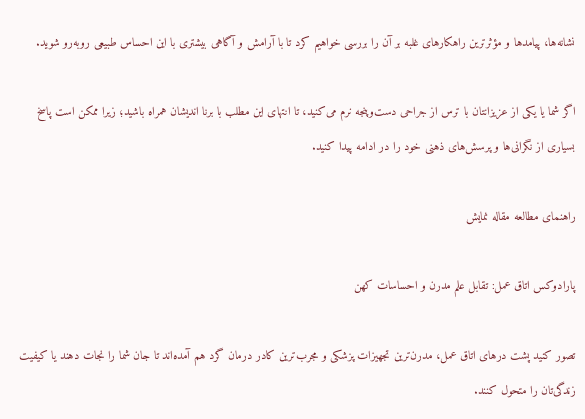نشانه‌ها، پیامدها و مؤثرترین راهکارهای غلبه بر آن را بررسی خواهیم کرد تا با آرامش و آگاهی بیشتری با این احساس طبیعی روبه‌رو شوید.

اگر شما یا یکی از عزیزانتان با ترس از جراحی دست‌وپنجه نرم می‌کنید، تا انتهای این مطلب با برنا اندیشان همراه باشید؛ زیرا ممکن است پاسخ بسیاری از نگرانی‌ها و پرسش‌های ذهنی خود را در ادامه پیدا کنید.

راهنمای مطالعه مقاله نمایش

پارادوکس اتاق عمل: تقابل علم مدرن و احساسات کهن

تصور کنید پشت درهای اتاق عمل، مدرن‌ترین تجهیزات پزشکی و مجرب‌ترین کادر درمان گرد هم آمده‌اند تا جان شما را نجات دهند یا کیفیت زندگی‌تان را متحول کنند.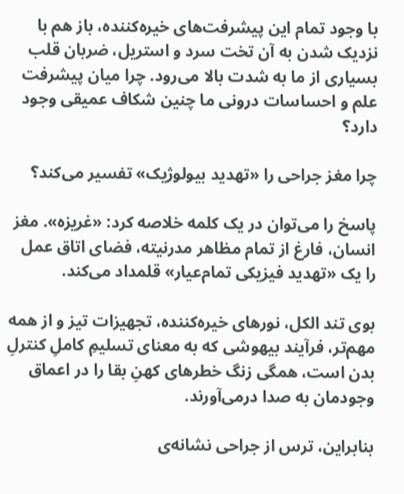با وجود تمام این پیشرفت‌های خیره‌کننده، باز هم با نزدیک شدن به آن تخت سرد و استریل، ضربان قلب بسیاری از ما به شدت بالا می‌رود. چرا میان پیشرفت علم و احساسات درونی ما چنین شکاف عمیقی وجود دارد؟

چرا مغز جراحی را «تهدید بیولوژیک» تفسیر می‌کند؟

پاسخ را می‌توان در یک کلمه خلاصه کرد: «غریزه». مغز انسان، فارغ از تمام مظاهر مدرنیته، فضای اتاق عمل را یک «تهدید فیزیکی تمام‌عیار» قلمداد می‌کند.

بوی تند الکل، نورهای خیره‌کننده، تجهیزات تیز و از همه مهم‌تر، فرآیند بیهوشی که به معنای تسلیمِ کاملِ کنترلِ بدن است، همگی زنگ خطرهای کهنِ بقا را در اعماق وجودمان به صدا درمی‌آورند.

بنابراین، ترس از جراحی نشانه‌ی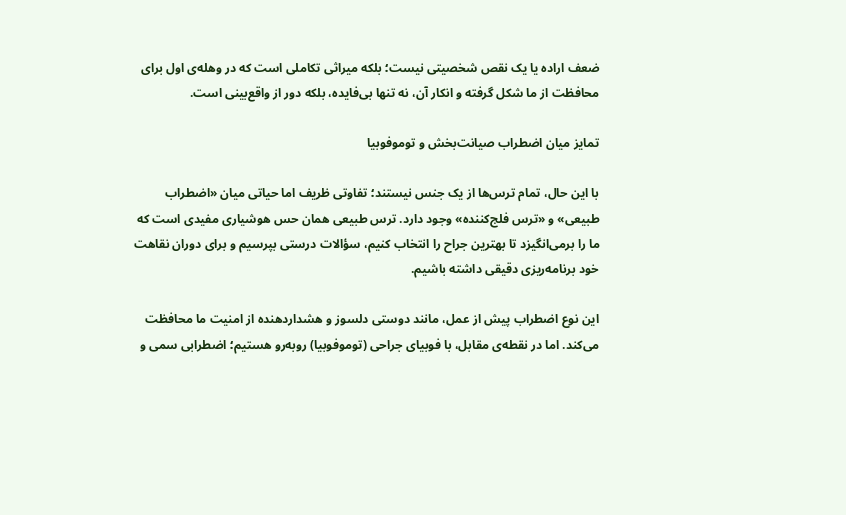ضعف اراده یا یک نقص شخصیتی نیست؛ بلکه میراثی تکاملی است که در وهله‌ی اول برای محافظت از ما شکل گرفته و انکار آن، نه تنها بی‌فایده، بلکه دور از واقع‌بینی است.

تمایز میان اضطراب صیانت‌بخش و توموفوبیا

با این حال، تمام ترس‌ها از یک جنس نیستند؛ تفاوتی ظریف اما حیاتی میان «اضطراب طبیعی» و «ترس فلج‌کننده» وجود دارد. ترس طبیعی همان حس هوشیاری مفیدی است که ما را برمی‌انگیزد تا بهترین جراح را انتخاب کنیم، سؤالات درستی بپرسیم و برای دوران نقاهت خود برنامه‌ریزی دقیقی داشته باشیم.

این نوع اضطراب پیش از عمل، مانند دوستی دلسوز و هشداردهنده از امنیت ما محافظت می‌کند. اما در نقطه‌ی مقابل، با فوبیای جراحی (توموفوبیا) روبه‌رو هستیم؛ اضطرابی سمی و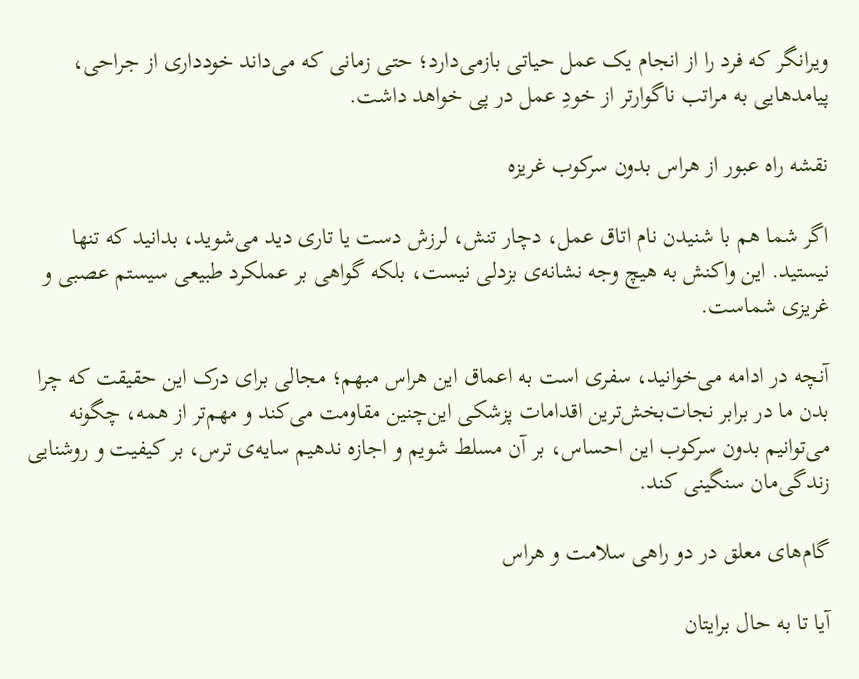ویرانگر که فرد را از انجام یک عمل حیاتی بازمی‌دارد؛ حتی زمانی که می‌داند خودداری از جراحی، پیامدهایی به مراتب ناگوارتر از خودِ عمل در پی خواهد داشت.

نقشه راه عبور از هراس بدون سرکوب غریزه

اگر شما هم با شنیدن نام اتاق عمل، دچار تنش، لرزش دست یا تاری دید می‌شوید، بدانید که تنها نیستید. این واکنش به هیچ وجه نشانه‌ی بزدلی نیست، بلکه گواهی بر عملکرد طبیعی سیستم عصبی و غریزی شماست.

آنچه در ادامه می‌خوانید، سفری است به اعماق این هراس مبهم؛ مجالی برای درک این حقیقت که چرا بدن ما در برابر نجات‌بخش‌ترین اقدامات پزشکی این‌چنین مقاومت می‌کند و مهم‌تر از همه، چگونه می‌توانیم بدون سرکوب این احساس، بر آن مسلط شویم و اجازه ندهیم سایه‌ی ترس، بر کیفیت و روشنایی زندگی‌مان سنگینی کند.

گام‌های معلق در دو راهی سلامت و هراس

آیا تا به حال برایتان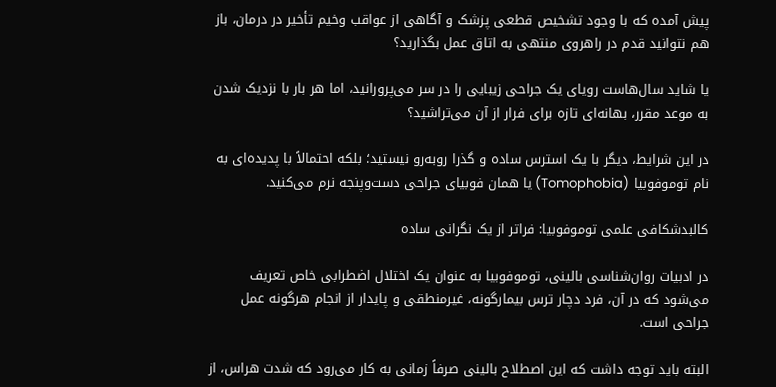پیش آمده که با وجود تشخیص قطعی پزشک و آگاهی از عواقب وخیم تأخیر در درمان، باز هم نتوانید قدم در راهروی منتهی به اتاق عمل بگذارید؟

یا شاید سال‌هاست رویای یک جراحی زیبایی را در سر می‌پرورانید، اما هر بار با نزدیک شدن به موعد مقرر، بهانه‌ای تازه برای فرار از آن می‌تراشید؟

در این شرایط، دیگر با یک استرس ساده و گذرا روبه‌رو نیستید؛ بلکه احتمالاً با پدیده‌ای به نام توموفوبیا (Tomophobia) یا همان فوبیای جراحی دست‌وپنجه نرم می‌کنید.

کالبدشکافی علمی توموفوبیا: فراتر از یک نگرانی ساده

در ادبیات روان‌شناسی بالینی، توموفوبیا به عنوان یک اختلال اضطرابی خاص تعریف می‌شود که در آن، فرد دچار ترس بیمارگونه، غیرمنطقی و پایدار از انجام هرگونه عمل جراحی است.

البته باید توجه داشت که این اصطلاح بالینی صرفاً زمانی به کار می‌رود که شدت هراس، از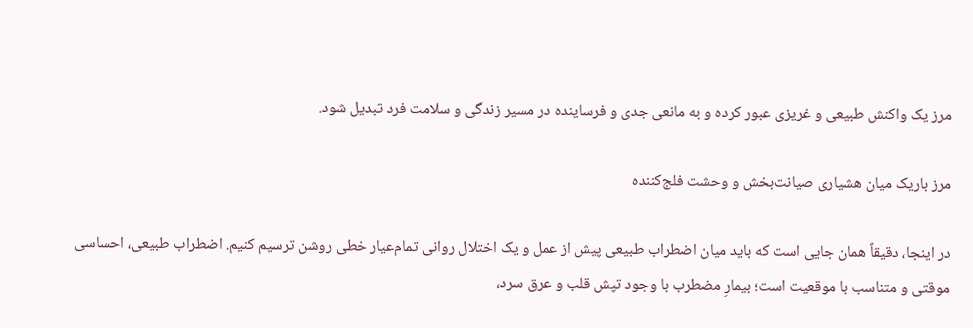مرز یک واکنش طبیعی و غریزی عبور کرده و به مانعی جدی و فرساینده در مسیر زندگی و سلامت فرد تبدیل شود.

مرز باریک میان هشیاری صیانت‌بخش و وحشت فلج‌کننده

در اینجا، دقیقاً همان جایی است که باید میان اضطراب طبیعی پیش از عمل و یک اختلال روانی تمام‌عیار خطی روشن ترسیم کنیم. اضطراب طبیعی، احساسی موقتی و متناسب با موقعیت است؛ بیمارِ مضطرب با وجود تپش قلب و عرق سرد،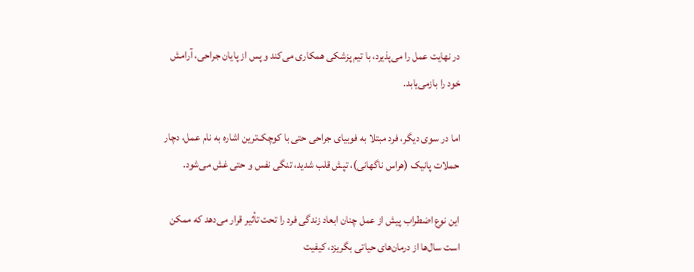در نهایت عمل را می‌پذیرد، با تیم پزشکی همکاری می‌کند و پس از پایان جراحی، آرامش خود را بازمی‌یابد.

اما در سوی دیگر، فرد مبتلا به فوبیای جراحی حتی با کوچک‌ترین اشاره به نام عمل، دچار حملات پانیک (هراس ناگهانی)، تپش قلب شدید، تنگی نفس و حتی غش می‌شود.

این نوع اضطراب پیش از عمل چنان ابعاد زندگی فرد را تحت تأثیر قرار می‌دهد که ممکن است سال‌ها از درمان‌های حیاتی بگریزد، کیفیت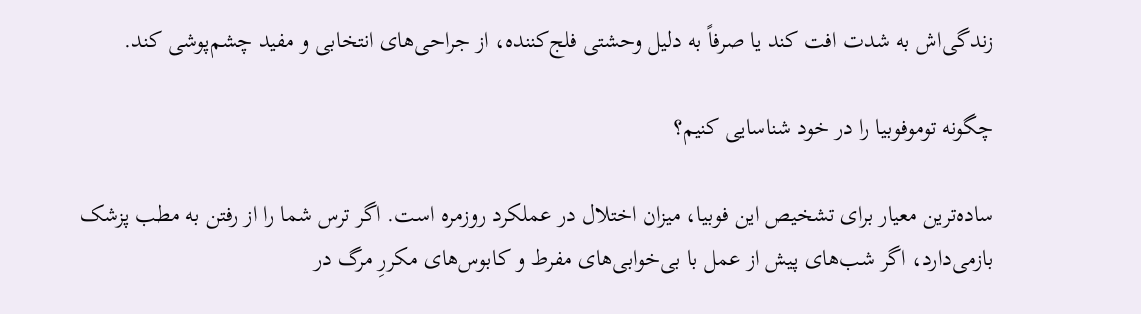زندگی‌اش به شدت افت کند یا صرفاً به دلیل وحشتی فلج‌کننده، از جراحی‌های انتخابی و مفید چشم‌پوشی کند.

چگونه توموفوبیا را در خود شناسایی کنیم؟

ساده‌ترین معیار برای تشخیص این فوبیا، میزان اختلال در عملکرد روزمره است. اگر ترس شما را از رفتن به مطب پزشک بازمی‌دارد، اگر شب‌های پیش از عمل با بی‌خوابی‌های مفرط و کابوس‌های مکررِ مرگ در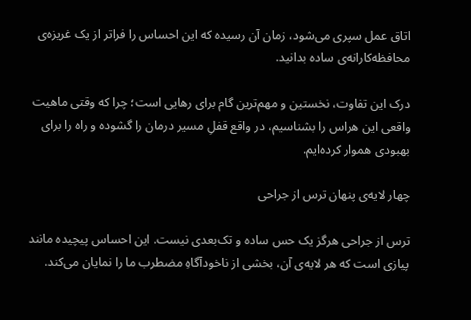اتاق عمل سپری می‌شود، زمان آن رسیده که این احساس را فراتر از یک غریزه‌ی محافظه‌کارانه‌ی ساده بدانید.

درک این تفاوت، نخستین و مهم‌ترین گام برای رهایی است؛ چرا که وقتی ماهیت واقعی این هراس را بشناسیم، در واقع قفلِ مسیر درمان را گشوده و راه را برای بهبودی هموار کرده‌ایم.

چهار لایه‌ی پنهان ترس از جراحی

ترس از جراحی هرگز یک حس ساده و تک‌بعدی نیست. این احساس پیچیده مانند پیازی است که هر لایه‌ی آن، بخشی از ناخودآگاهِ مضطرب ما را نمایان می‌کند.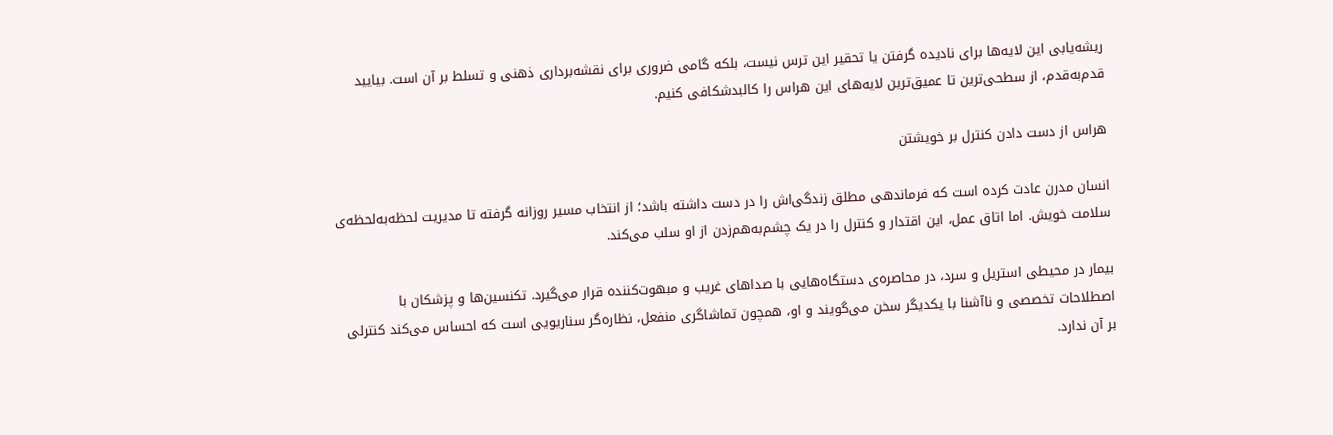ریشه‌یابی این لایه‌ها برای نادیده گرفتن یا تحقیر این ترس نیست، بلکه گامی ضروری برای نقشه‌برداری ذهنی و تسلط بر آن است. بیایید قدم‌به‌قدم، از سطحی‌ترین تا عمیق‌ترین لایه‌های این هراس را کالبدشکافی کنیم.

هراس از دست دادن کنترل بر خویشتن

انسان مدرن عادت کرده است که فرماندهی مطلق زندگی‌اش را در دست داشته باشد؛ از انتخاب مسیر روزانه گرفته تا مدیریت لحظه‌به‌لحظه‌ی سلامت خویش. اما اتاق عمل، این اقتدار و کنترل را در یک چشم‌به‌هم‌زدن از او سلب می‌کند.

بیمار در محیطی استریل و سرد، در محاصره‌ی دستگاه‌هایی با صداهای غریب و مبهوت‌کننده قرار می‌گیرد. تکنسین‌ها و پزشکان با اصطلاحات تخصصی و ناآشنا با یکدیگر سخن می‌گویند و او، همچون تماشاگری منفعل، نظاره‌گر سناریویی است که احساس می‌کند کنترلی بر آن ندارد.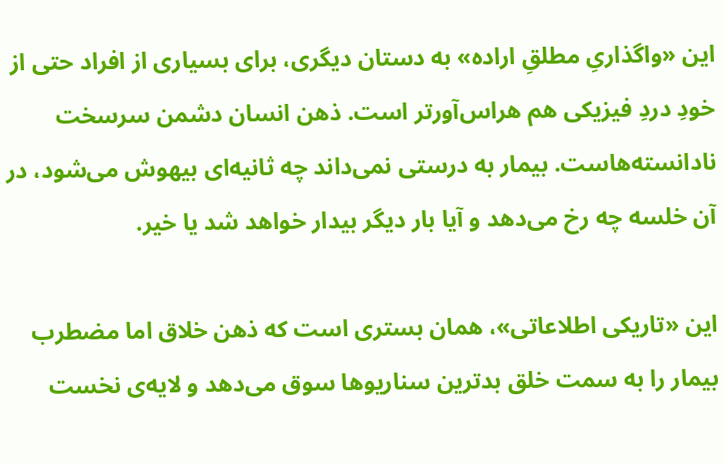این «واگذاریِ مطلقِ اراده» به دستان دیگری، برای بسیاری از افراد حتی از خودِ دردِ فیزیکی هم هراس‌آورتر است. ذهن انسان دشمن سرسخت نادانسته‌هاست. بیمار به درستی نمی‌داند چه ثانیه‌ای بیهوش می‌شود، در آن خلسه چه رخ می‌دهد و آیا بار دیگر بیدار خواهد شد یا خیر.

این «تاریکی اطلاعاتی»، همان بستری است که ذهن خلاق اما مضطرب بیمار را به سمت خلق بدترین سناریوها سوق می‌دهد و لایه‌ی نخست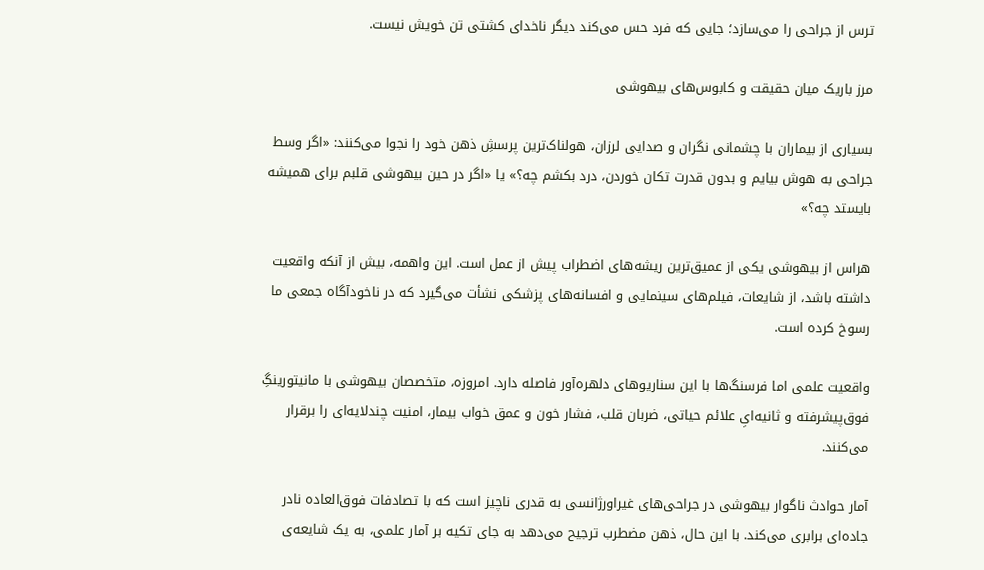ترس از جراحی را می‌سازد؛ جایی که فرد حس می‌کند دیگر ناخدای کشتی تن خویش نیست.

مرز باریک میان حقیقت و کابوس‌های بیهوشی

بسیاری از بیماران با چشمانی نگران و صدایی لرزان، هولناک‌ترین پرسشِ ذهن خود را نجوا می‌کنند: «اگر وسط جراحی به هوش بیایم و بدون قدرت تکان خوردن، درد بکشم چه؟» یا «اگر در حین بیهوشی قلبم برای همیشه بایستد چه؟»

هراس از بیهوشی یکی از عمیق‌ترین ریشه‌های اضطراب پیش از عمل است. این واهمه، بیش از آنکه واقعیت داشته باشد، از شایعات، فیلم‌های سینمایی و افسانه‌های پزشکی نشأت می‌گیرد که در ناخودآگاه جمعی ما رسوخ کرده است.

واقعیت علمی اما فرسنگ‌ها با این سناریوهای دلهره‌آور فاصله دارد. امروزه، متخصصان بیهوشی با مانیتورینگِ فوق‌پیشرفته و ثانیه‌ایِ علائم حیاتی، ضربان قلب، فشار خون و عمق خواب بیمار، امنیت چندلایه‌ای را برقرار می‌کنند.

آمار حوادث ناگوار بیهوشی در جراحی‌های غیراورژانسی به قدری ناچیز است که با تصادفات فوق‌العاده نادر جاده‌ای برابری می‌کند. با این حال، ذهن مضطرب ترجیح می‌دهد به جای تکیه بر آمار علمی، به یک شایعه‌ی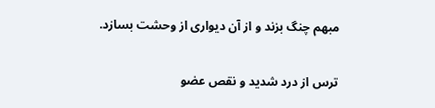مبهم چنگ بزند و از آن دیواری از وحشت بسازد.

ترس از درد شدید و نقص عضو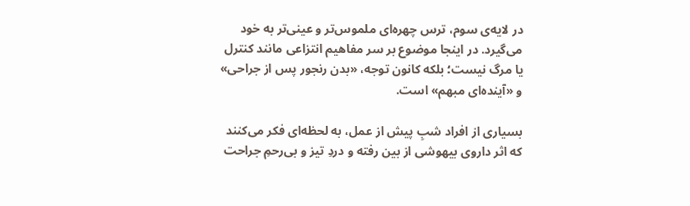در لایه‌ی سوم، ترس چهره‌ای ملموس‌تر و عینی‌تر به خود می‌گیرد. در اینجا موضوع بر سر مفاهیم انتزاعی مانند کنترل یا مرگ نیست؛ بلکه کانون توجه، «بدن رنجور پس از جراحی» و «آینده‌ای مبهم» است.

بسیاری از افراد شبِ پیش از عمل، به لحظه‌ای فکر می‌کنند که اثر داروی بیهوشی از بین رفته و دردِ تیز و بی‌رحمِ جراحت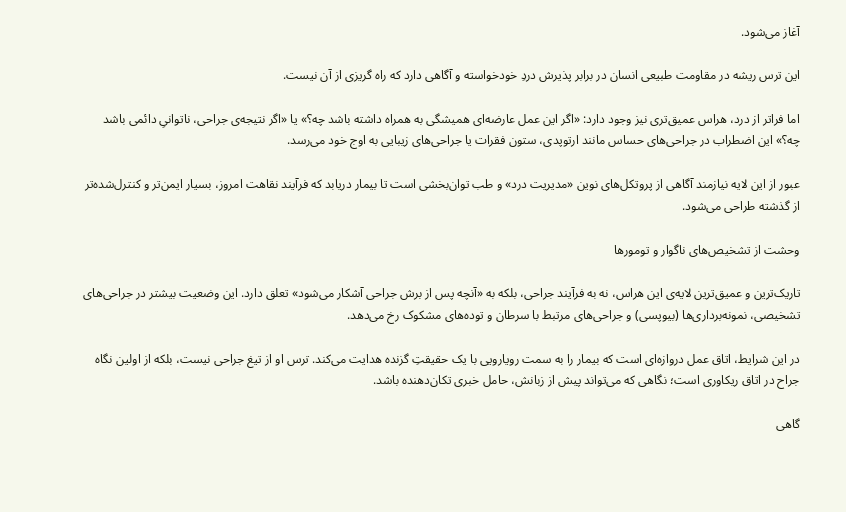آغاز می‌شود.

این ترس ریشه در مقاومت طبیعی انسان در برابر پذیرش دردِ خودخواسته و آگاهی دارد که راه گریزی از آن نیست.

اما فراتر از درد، هراس عمیق‌تری نیز وجود دارد: «اگر این عمل عارضه‌ای همیشگی به همراه داشته باشد چه؟» یا «اگر نتیجه‌ی جراحی، ناتوانیِ دائمی باشد چه؟» این اضطراب در جراحی‌های حساس مانند ارتوپدی، ستون فقرات یا جراحی‌های زیبایی به اوج خود می‌رسد.

عبور از این لایه نیازمند آگاهی از پروتکل‌های نوین «مدیریت درد» و طب توان‌بخشی است تا بیمار دریابد که فرآیند نقاهت امروز، بسیار ایمن‌تر و کنترل‌شده‌تر از گذشته طراحی می‌شود.

وحشت از تشخیص‌های ناگوار و تومورها

تاریک‌ترین و عمیق‌ترین لایه‌ی این هراس، نه به فرآیند جراحی، بلکه به «آنچه پس از برش جراحی آشکار می‌شود» تعلق دارد. این وضعیت بیشتر در جراحی‌های تشخیصی، نمونه‌برداری‌ها (بیوپسی) و جراحی‌های مرتبط با سرطان و توده‌های مشکوک رخ می‌دهد.

در این شرایط، اتاق عمل دروازه‌ای است که بیمار را به سمت رویارویی با یک حقیقتِ گزنده هدایت می‌کند. ترس او از تیغ جراحی نیست، بلکه از اولین نگاه جراح در اتاق ریکاوری است؛ نگاهی که می‌تواند پیش از زبانش، حامل خبری تکان‌دهنده باشد.

گاهی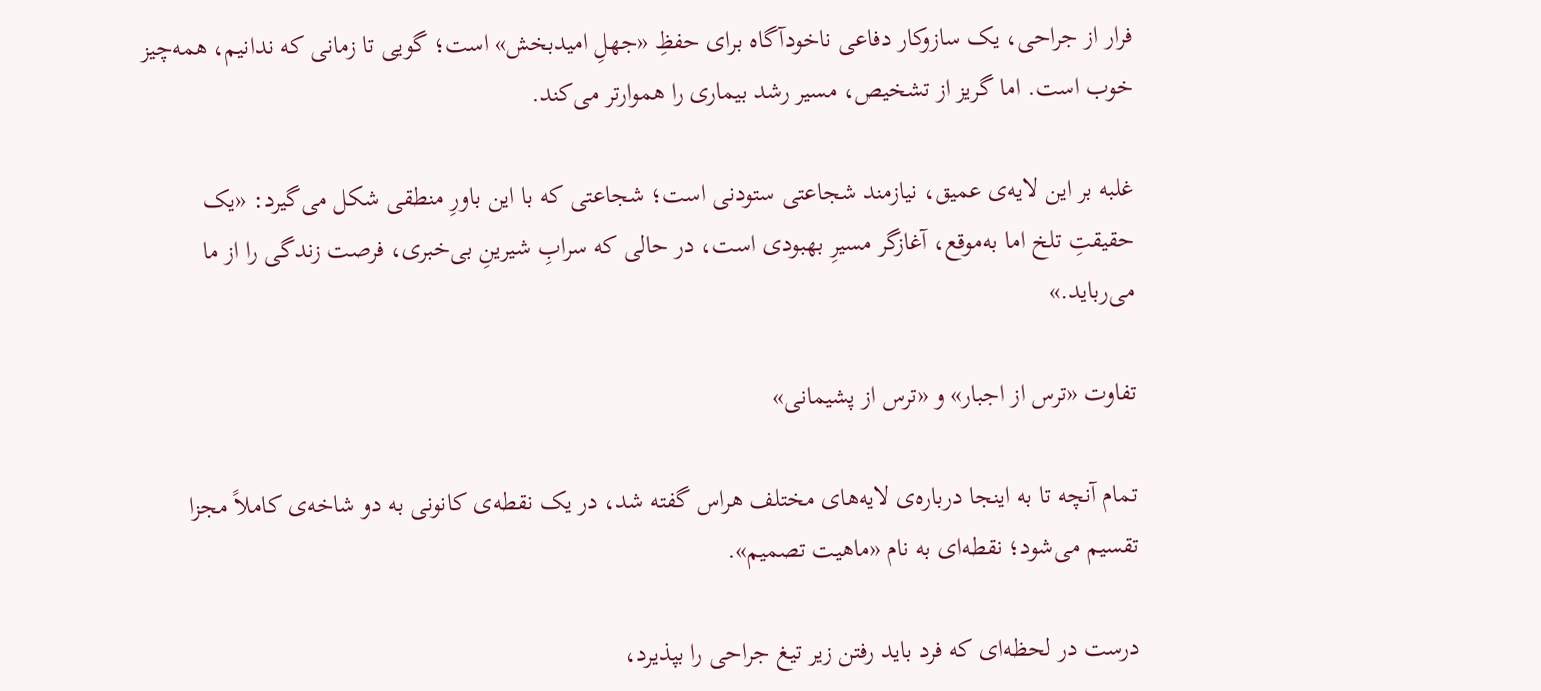فرار از جراحی، یک سازوکار دفاعی ناخودآگاه برای حفظِ «جهلِ امیدبخش» است؛ گویی تا زمانی که ندانیم، همه‌چیز خوب است. اما گریز از تشخیص، مسیر رشد بیماری را هموارتر می‌کند.

غلبه بر این لایه‌ی عمیق، نیازمند شجاعتی ستودنی است؛ شجاعتی که با این باورِ منطقی شکل می‌گیرد: «یک حقیقتِ تلخ اما به‌موقع، آغازگر مسیرِ بهبودی است، در حالی که سرابِ شیرینِ بی‌خبری، فرصت زندگی را از ما می‌رباید.»

تفاوت «ترس از اجبار» و «ترس از پشیمانی»

تمام آنچه تا به اینجا درباره‌ی لایه‌های مختلف هراس گفته شد، در یک نقطه‌ی کانونی به دو شاخه‌ی کاملاً مجزا تقسیم می‌شود؛ نقطه‌ای به نام «ماهیت تصمیم».

درست در لحظه‌ای که فرد باید رفتن زیر تیغ جراحی را بپذیرد،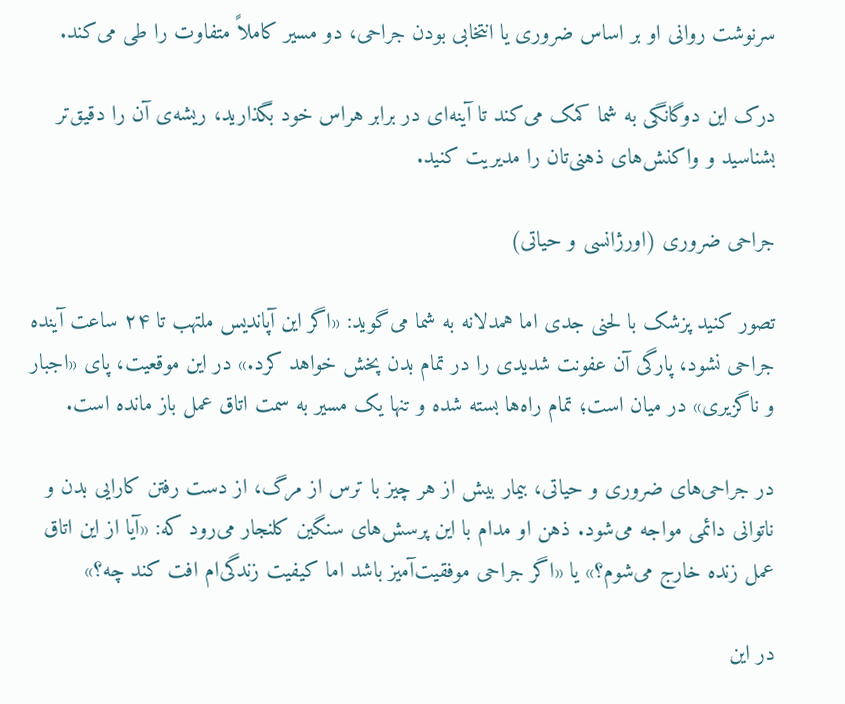سرنوشت روانی او بر اساس ضروری یا انتخابی بودن جراحی، دو مسیر کاملاً متفاوت را طی می‌کند.

درک این دوگانگی به شما کمک می‌کند تا آینه‌ای در برابر هراس خود بگذارید، ریشه‌ی آن را دقیق‌تر بشناسید و واکنش‌های ذهنی‌تان را مدیریت کنید.

جراحی ضروری (اورژانسی و حیاتی)

تصور کنید پزشک با لحنی جدی اما همدلانه به شما می‌گوید: «اگر این آپاندیس ملتهب تا ۲۴ ساعت آینده جراحی نشود، پارگی آن عفونت شدیدی را در تمام بدن پخش خواهد کرد.» در این موقعیت، پای «اجبار و ناگزیری» در میان است؛ تمام راه‌ها بسته شده و تنها یک مسیر به سمت اتاق عمل باز مانده است.

در جراحی‌های ضروری و حیاتی، بیمار بیش از هر چیز با ترس از مرگ، از دست رفتن کارایی بدن و ناتوانی دائمی مواجه می‌شود. ذهن او مدام با این پرسش‌های سنگین کلنجار می‌رود که: «آیا از این اتاق عمل زنده خارج می‌شوم؟» یا «اگر جراحی موفقیت‌آمیز باشد اما کیفیت زندگی‌ام افت کند چه؟»

در این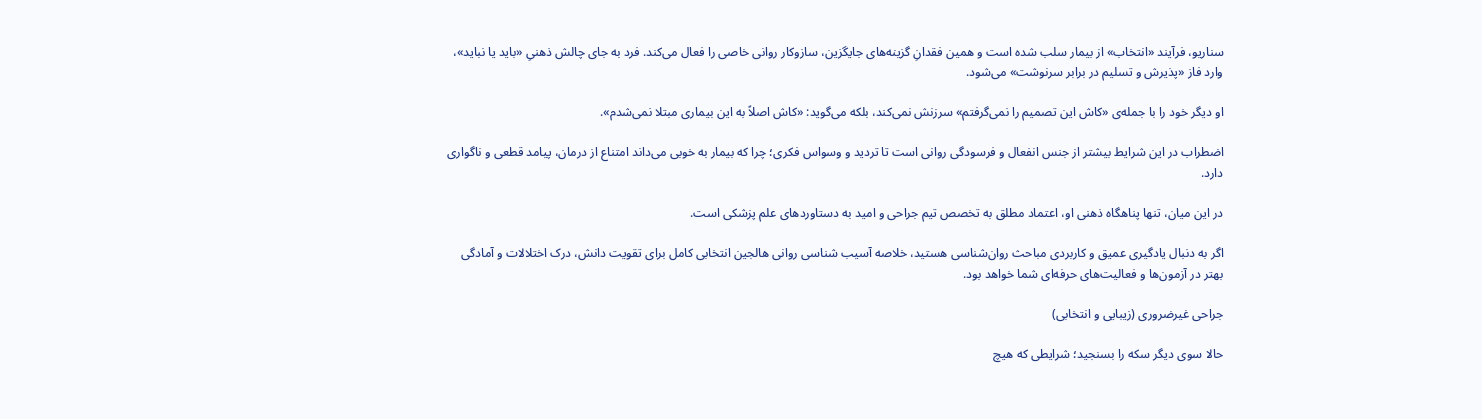سناریو، فرآیند «انتخاب» از بیمار سلب شده است و همین فقدانِ گزینه‌های جایگزین، سازوکار روانی خاصی را فعال می‌کند. فرد به جای چالش ذهنیِ «باید یا نباید»، وارد فاز «پذیرش و تسلیم در برابر سرنوشت» می‌شود.

او دیگر خود را با جمله‌ی «کاش این تصمیم را نمی‌گرفتم» سرزنش نمی‌کند، بلکه می‌گوید: «کاش اصلاً به این بیماری مبتلا نمی‌شدم».

اضطراب در این شرایط بیشتر از جنس انفعال و فرسودگی روانی است تا تردید و وسواس فکری؛ چرا که بیمار به خوبی می‌داند امتناع از درمان، پیامد قطعی و ناگواری دارد.

در این میان، تنها پناهگاه ذهنی او، اعتماد مطلق به تخصص تیم جراحی و امید به دستاوردهای علم پزشکی است.

اگر به دنبال یادگیری عمیق و کاربردی مباحث روان‌شناسی هستید، خلاصه آسیب شناسی روانی هالجین انتخابی کامل برای تقویت دانش، درک اختلالات و آمادگی بهتر در آزمون‌ها و فعالیت‌های حرفه‌ای شما خواهد بود.

جراحی غیرضروری (زیبایی و انتخابی)

حالا سوی دیگر سکه را بسنجید؛ شرایطی که هیچ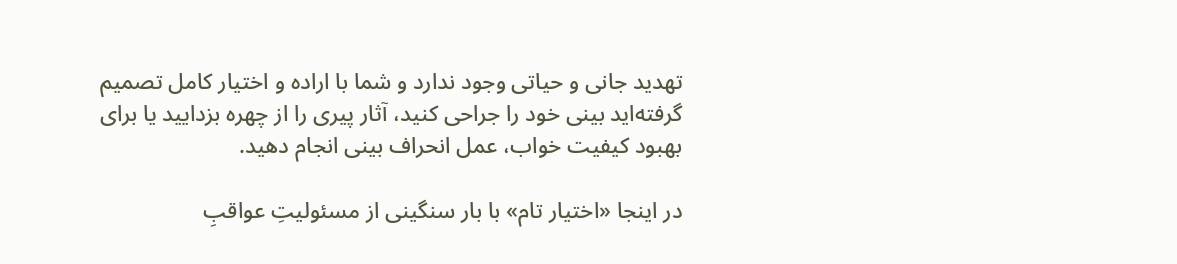تهدید جانی و حیاتی وجود ندارد و شما با اراده و اختیار کامل تصمیم گرفته‌اید بینی خود را جراحی کنید، آثار پیری را از چهره بزدایید یا برای بهبود کیفیت خواب، عمل انحراف بینی انجام دهید.

در اینجا «اختیار تام» با بار سنگینی از مسئولیتِ عواقبِ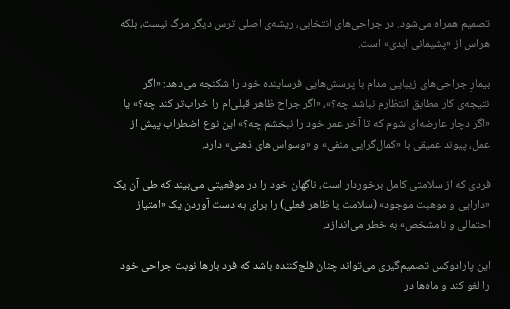تصمیم همراه می‌شود. در جراحی‌های انتخابی، ریشه‌ی اصلی ترس دیگر مرگ نیست، بلکه هراس از «پشیمانی ابدی» است.

بیمارِ جراحی‌های زیبایی مدام با پرسش‌هایی فرساینده خود را شکنجه می‌دهد: «اگر نتیجه‌ی کار مطابق انتظارم نباشد چه؟»، «اگر جراح ظاهر قبلی‌ام را خراب‌تر کند چه؟» یا «اگر دچار عارضه‌ای شوم که تا آخر عمر خود را نبخشم چه؟» این نوع اضطراب پیش از عمل، پیوند عمیقی با «کمال‌گرایی منفی» و «وسواس‌های ذهنی» دارد.

فردی که از سلامتی کامل برخوردار است، ناگهان خود را در موقعیتی می‌بیند که طی آن یک «دارایی و موهبت موجود» (سلامت یا ظاهر فعلی) را برای به دست آوردن یک «امتیاز احتمالی و نامشخص» به خطر می‌اندازد.

این پارادوکس تصمیم‌گیری می‌تواند چنان فلج‌کننده باشد که فرد بارها نوبت جراحی خود را لغو کند و ماه‌ها در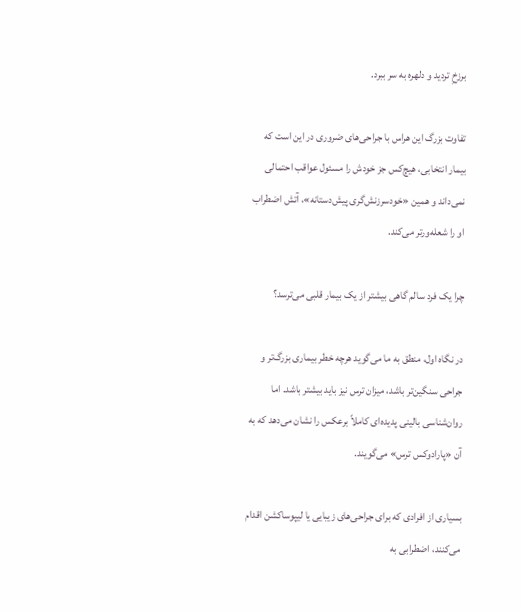برزخِ تردید و دلهره به سر ببرد.

تفاوت بزرگ این هراس با جراحی‌های ضروری در این است که بیمار انتخابی، هیچ‌کس جز خودش را مسئول عواقب احتمالی نمی‌داند و همین «خودسرزنش‌گری پیش‌دستانه»، آتش اضطراب او را شعله‌ورتر می‌کند.

چرا یک فرد سالم گاهی بیشتر از یک بیمار قلبی می‌ترسد؟

در نگاه اول، منطق به ما می‌گوید هرچه خطر بیماری بزرگ‌تر و جراحی سنگین‌تر باشد، میزان ترس نیز باید بیشتر باشد. اما روان‌شناسی بالینی پدیده‌ای کاملاً برعکس را نشان می‌دهد که به آن «پارادوکس ترس» می‌گویند.

بسیاری از افرادی که برای جراحی‌های زیبایی یا لیپوساکشن اقدام می‌کنند، اضطرابی به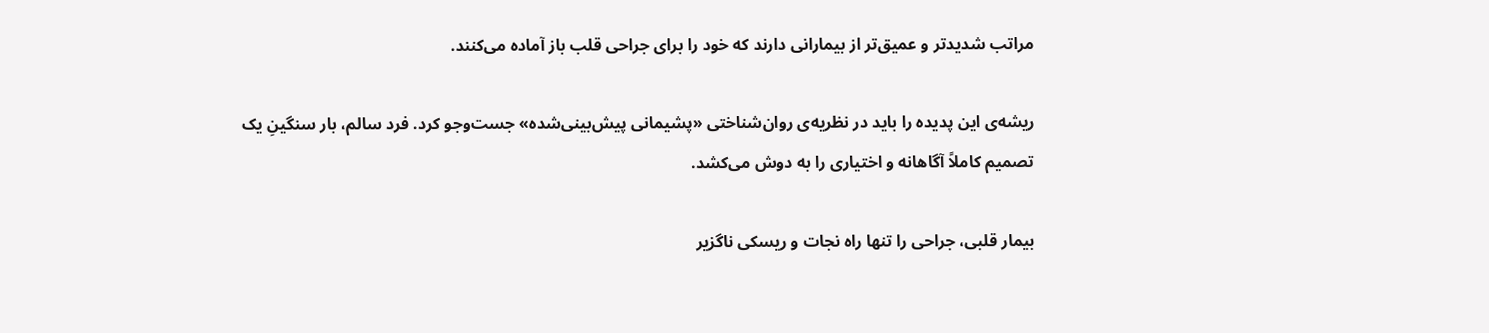مراتب شدیدتر و عمیق‌تر از بیمارانی دارند که خود را برای جراحی قلب باز آماده می‌کنند.

ریشه‌ی این پدیده را باید در نظریه‌ی روان‌شناختی «پشیمانی پیش‌بینی‌شده» جست‌وجو کرد. فرد سالم، بار سنگینِ یک تصمیم کاملاً آگاهانه و اختیاری را به دوش می‌کشد.

بیمار قلبی، جراحی را تنها راه نجات و ریسکی ناگزیر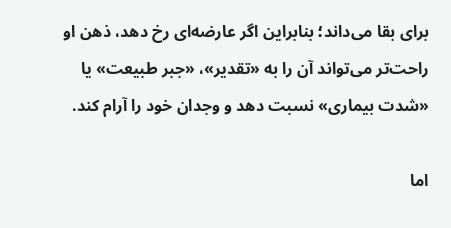برای بقا می‌داند؛ بنابراین اگر عارضه‌ای رخ دهد، ذهن او راحت‌تر می‌تواند آن را به «تقدیر»، «جبر طبیعت» یا «شدت بیماری» نسبت دهد و وجدان خود را آرام کند.

اما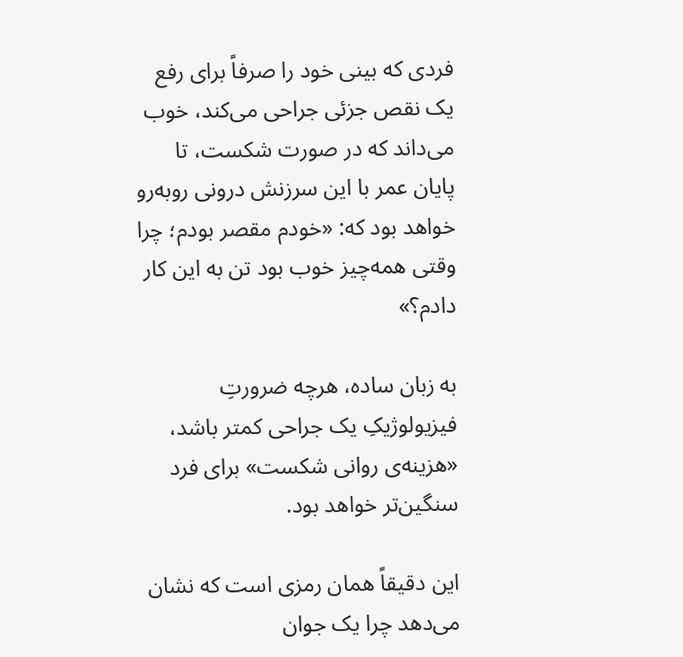فردی که بینی خود را صرفاً برای رفع یک نقص جزئی جراحی می‌کند، خوب می‌داند که در صورت شکست، تا پایان عمر با این سرزنش درونی روبه‌رو خواهد بود که: «خودم مقصر بودم؛ چرا وقتی همه‌چیز خوب بود تن به این کار دادم؟»

به زبان ساده، هرچه ضرورتِ فیزیولوژیکِ یک جراحی کمتر باشد، «هزینه‌ی روانی شکست» برای فرد سنگین‌تر خواهد بود.

این دقیقاً همان رمزی است که نشان می‌دهد چرا یک جوان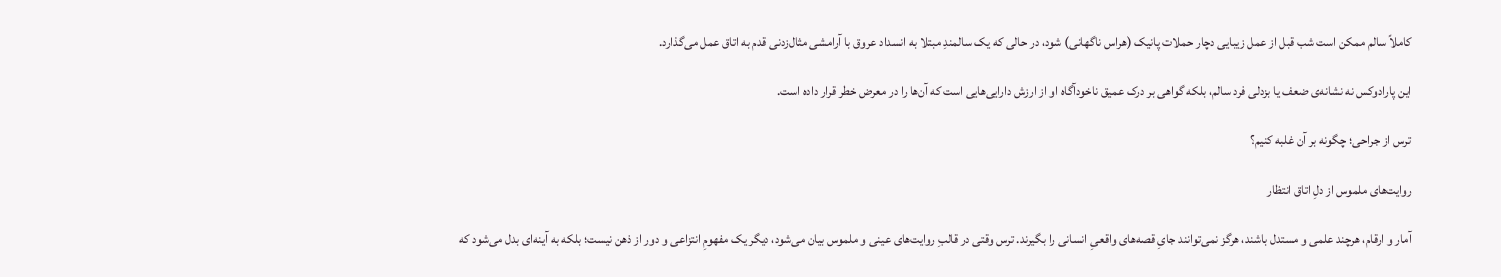کاملاً سالم ممکن است شب قبل از عمل زیبایی دچار حملات پانیک (هراس ناگهانی) شود، در حالی که یک سالمندِ مبتلا به انسداد عروق با آرامشی مثال‌زدنی قدم به اتاق عمل می‌گذارد.

این پارادوکس نه نشانه‌ی ضعف یا بزدلی فرد سالم، بلکه گواهی بر درک عمیق ناخودآگاه او از ارزش دارایی‌هایی است که آن‌ها را در معرض خطر قرار داده است.

ترس از جراحی؛ چگونه بر آن غلبه کنیم؟

روایت‌های ملموس از دلِ اتاق انتظار

آمار و ارقام، هرچند علمی و مستدل باشند، هرگز نمی‌توانند جایِ قصه‌های واقعیِ انسانی را بگیرند. ترس وقتی در قالبِ روایت‌های عینی و ملموس بیان می‌شود، دیگر یک مفهومِ انتزاعی و دور از ذهن نیست؛ بلکه به آینه‌ای بدل می‌شود که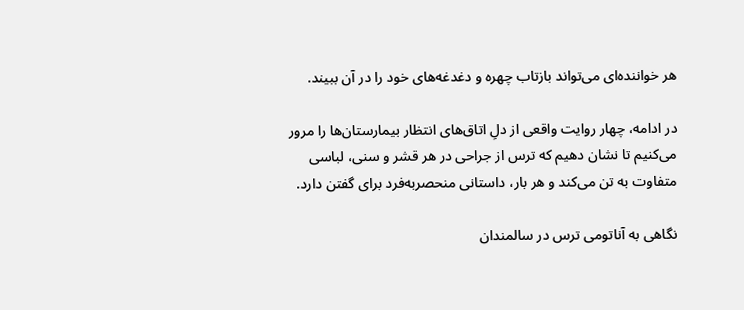هر خواننده‌ای می‌تواند بازتاب چهره و دغدغه‌های خود را در آن ببیند.

در ادامه، چهار روایت واقعی از دلِ اتاق‌های انتظار بیمارستان‌ها را مرور می‌کنیم تا نشان دهیم که ترس از جراحی در هر قشر و سنی، لباسی متفاوت به تن می‌کند و هر بار، داستانی منحصربه‌فرد برای گفتن دارد.

نگاهی به آناتومی ترس در سالمندان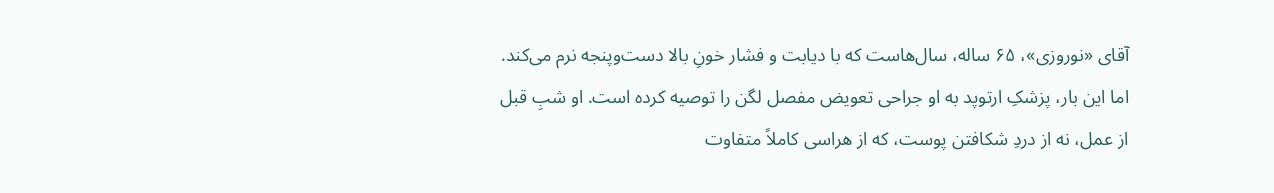آقای «نوروزی»، ۶۵ ساله، سال‌هاست که با دیابت و فشار خونِ بالا دست‌وپنجه نرم می‌کند. اما این بار، پزشکِ ارتوپد به او جراحی تعویض مفصل لگن را توصیه کرده است. او شبِ قبل از عمل، نه از دردِ شکافتن پوست، که از هراسی کاملاً متفاوت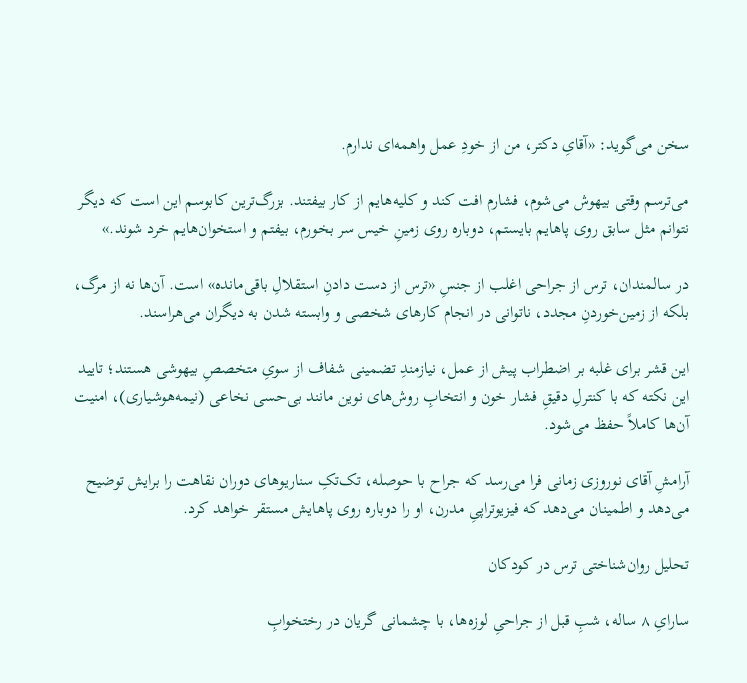سخن می‌گوید: «آقایِ دکتر، من از خودِ عمل واهمه‌ای ندارم.

می‌ترسم وقتی بیهوش می‌شوم، فشارم افت کند و کلیه‌هایم از کار بیفتند. بزرگ‌ترین کابوسم این است که دیگر نتوانم مثل سابق روی پاهایم بایستم، دوباره روی زمینِ خیس سر بخورم، بیفتم و استخوان‌هایم خرد شوند.»

در سالمندان، ترس از جراحی اغلب از جنسِ «ترس از دست دادنِ استقلالِ باقی‌مانده» است. آن‌ها نه از مرگ، بلکه از زمین‌خوردنِ مجدد، ناتوانی در انجام کارهای شخصی و وابسته شدن به دیگران می‌هراسند.

این قشر برای غلبه بر اضطراب پیش از عمل، نیازمندِ تضمینی شفاف از سویِ متخصصِ بیهوشی هستند؛ تایید این نکته که با کنترلِ دقیقِ فشار خون و انتخابِ روش‌های نوین مانند بی‌حسی نخاعی (نیمه‌هوشیاری)، امنیت آن‌ها کاملاً حفظ می‌شود.

آرامشِ آقای نوروزی زمانی فرا می‌رسد که جراح با حوصله، تک‌تکِ سناریوهای دوران نقاهت را برایش توضیح می‌دهد و اطمینان می‌دهد که فیزیوتراپیِ مدرن، او را دوباره روی پاهایش مستقر خواهد کرد.

تحلیل روان‌شناختی ترس در کودکان

سارایِ ۸ ساله، شبِ قبل از جراحیِ لوزه‌ها، با چشمانی گریان در رختخوابِ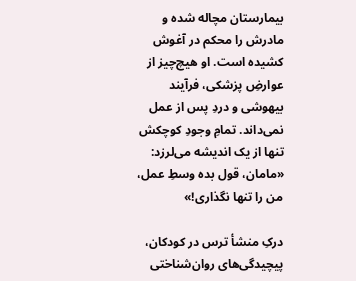بیمارستان مچاله شده و مادرش را محکم در آغوش کشیده است. او هیچ‌چیز از عوارضِ پزشکی، فرآیند بیهوشی و دردِ پس از عمل نمی‌داند. تمامِ وجودِ کوچکش تنها از یک اندیشه می‌لرزد: «مامان، قول بده وسطِ عمل، من را تنها نگذاری!»

درکِ منشأ ترس در کودکان، پیچیدگی‌های روان‌شناختی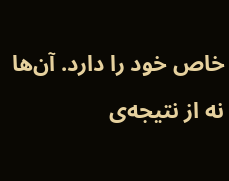خاص خود را دارد. آن‌ها نه از نتیجه‌ی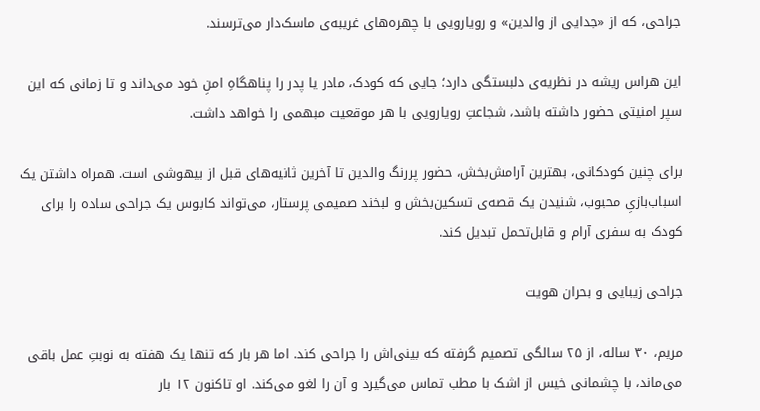جراحی، که از «جدایی از والدین» و رویارویی با چهره‌های غریبه‌ی ماسک‌دار می‌ترسند.

این هراس ریشه در نظریه‌ی دلبستگی دارد؛ جایی که کودک، مادر یا پدر را پناهگاهِ امنِ خود می‌داند و تا زمانی که این سپر امنیتی حضور داشته باشد، شجاعتِ رویارویی با هر موقعیت مبهمی را خواهد داشت.

برای چنین کودکانی، بهترین آرامش‌بخش، حضور پررنگ والدین تا آخرین ثانیه‌های قبل از بیهوشی است. همراه داشتن یک اسباب‌بازیِ محبوب، شنیدن یک قصه‌ی تسکین‌بخش و لبخند صمیمی پرستار، می‌تواند کابوس یک جراحی ساده را برای کودک به سفری آرام و قابل‌تحمل تبدیل کند.

جراحی زیبایی و بحران هویت

مریم، ۳۰ ساله، از ۲۵ سالگی تصمیم گرفته که بینی‌اش را جراحی کند. اما هر بار که تنها یک هفته به نوبتِ عمل باقی می‌ماند، با چشمانی خیس از اشک با مطب تماس می‌گیرد و آن را لغو می‌کند. او تاکنون ۱۲ بار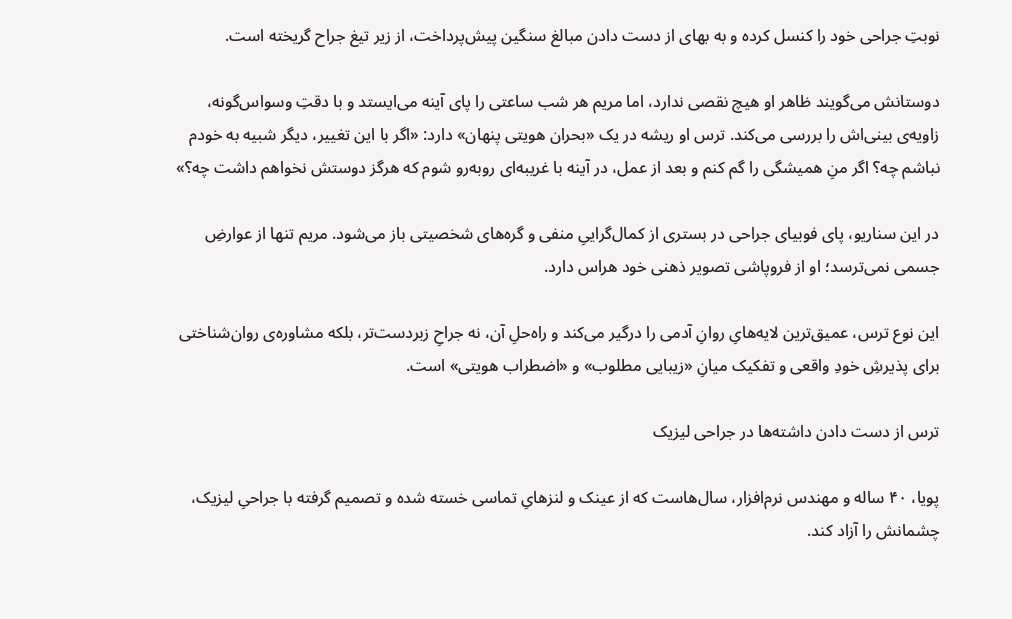نوبتِ جراحی خود را کنسل کرده و به بهای از دست دادن مبالغ سنگین پیش‌پرداخت، از زیر تیغ جراح گریخته است.

دوستانش می‌گویند ظاهر او هیچ نقصی ندارد، اما مریم هر شب ساعتی را پای آینه می‌ایستد و با دقتِ وسواس‌گونه، زاویه‌ی بینی‌اش را بررسی می‌کند. ترس او ریشه در یک «بحران هویتی پنهان» دارد: «اگر با این تغییر، دیگر شبیه به خودم نباشم چه؟ اگر منِ همیشگی را گم کنم و بعد از عمل، در آینه با غریبه‌ای روبه‌رو شوم که هرگز دوستش نخواهم داشت چه؟»

در این سناریو، پای فوبیای جراحی در بستری از کمال‌گراییِ منفی و گره‌های شخصیتی باز می‌شود. مریم تنها از عوارضِ جسمی نمی‌ترسد؛ او از فروپاشی تصویر ذهنی خود هراس دارد.

این نوع ترس، عمیق‌ترین لایه‌هایِ روانِ آدمی را درگیر می‌کند و راه‌حلِ آن، نه جراحِ زبردست‌تر، بلکه مشاوره‌ی روان‌شناختی برای پذیرشِ خودِ واقعی و تفکیک میانِ «زیبایی مطلوب» و «اضطراب هویتی» است.

ترس از دست دادن داشته‌ها در جراحی لیزیک

پویا، ۴۰ ساله و مهندس نرم‌افزار، سال‌هاست که از عینک و لنزهایِ تماسی خسته شده و تصمیم گرفته با جراحیِ لیزیک، چشمانش را آزاد کند.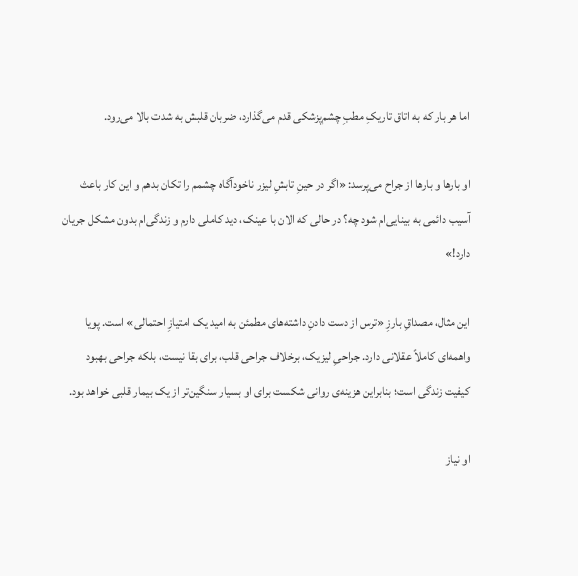اما هر بار که به اتاق تاریکِ مطبِ چشم‌پزشکی قدم می‌گذارد، ضربان قلبش به شدت بالا می‌رود.

او بارها و بارها از جراح می‌پرسد: «اگر در حینِ تابشِ لیزر ناخودآگاه چشمم را تکان بدهم و این کار باعث آسیب دائمی به بینایی‌ام شود چه؟ در حالی که الان با عینک، دید کاملی دارم و زندگی‌ام بدون مشکل جریان دارد!»

این مثال، مصداقِ بارزِ «ترس از دست دادنِ داشته‌های مطمئن به امید یک امتیازِ احتمالی» است. پویا واهمه‌ای کاملاً عقلانی دارد. جراحیِ لیزیک، برخلاف جراحی قلب، برای بقا نیست، بلکه جراحی بهبود کیفیت زندگی است؛ بنابراین هزینه‌ی روانی شکست برای او بسیار سنگین‌تر از یک بیمار قلبی خواهد بود.

او نیاز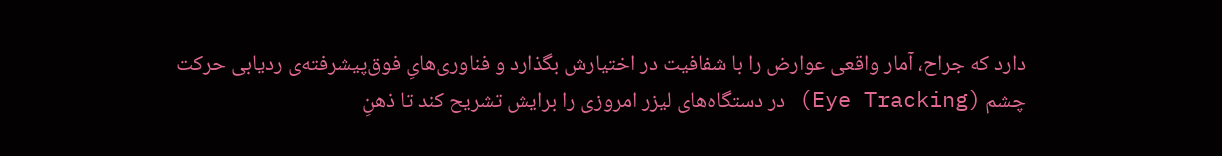دارد که جراح، آمار واقعی عوارض را با شفافیت در اختیارش بگذارد و فناوری‌هایِ فوق‌پیشرفته‌ی ردیابی حرکت چشم (Eye Tracking) در دستگاه‌های لیزر امروزی را برایش تشریح کند تا ذهنِ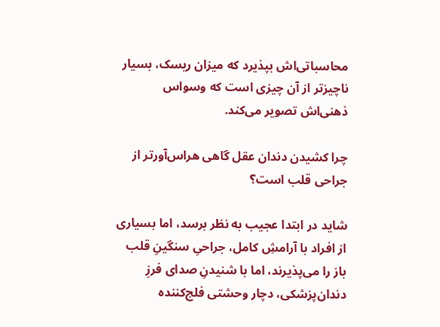محاسباتی‌اش بپذیرد که میزان ریسک، بسیار ناچیزتر از آن چیزی است که وسواس ذهنی‌اش تصویر می‌کند.

چرا کشیدن دندان عقل گاهی هراس‌آورتر از جراحی قلب است؟

شاید در ابتدا عجیب به نظر برسد، اما بسیاری از افراد با آرامشِ کامل، جراحیِ سنگینِ قلب باز را می‌پذیرند، اما با شنیدنِ صدای فرزِ دندان‌پزشکی، دچار وحشتی فلج‌کننده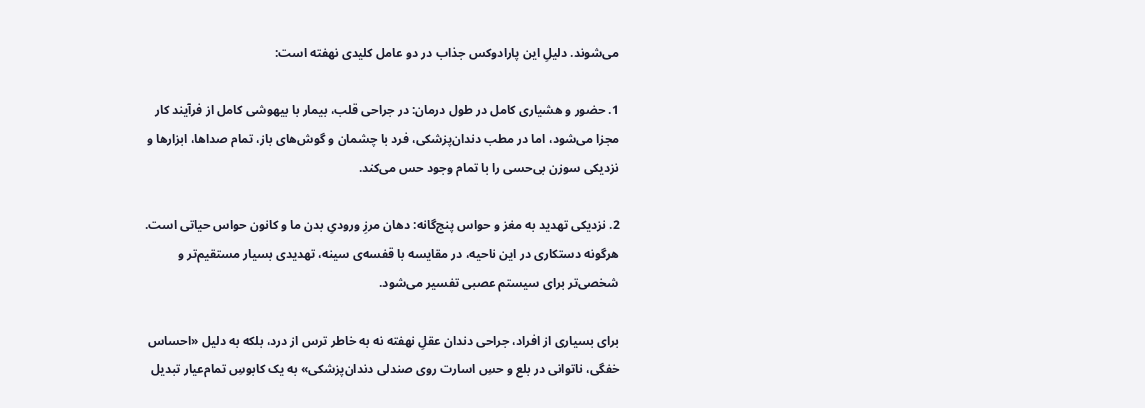می‌شوند. دلیلِ این پارادوکس جذاب در دو عامل کلیدی نهفته است:

1. حضور و هشیاری کامل در طول درمان: در جراحی قلب، بیمار با بیهوشی کامل از فرآیند کار مجزا می‌شود، اما در مطب دندان‌پزشکی، فرد با چشمان و گوش‌های باز، تمام صداها، ابزارها و نزدیکی سوزن بی‌حسی را با تمام وجود حس می‌کند.

2. نزدیکی تهدید به مغز و حواس پنج‌گانه: دهان مرزِ ورودیِ بدن ما و کانون حواس حیاتی است. هرگونه دستکاری در این ناحیه، در مقایسه با قفسه‌ی سینه، تهدیدی بسیار مستقیم‌تر و شخصی‌تر برای سیستم عصبی تفسیر می‌شود.

برای بسیاری از افراد، جراحی دندان عقلِ نهفته نه به خاطر ترس از درد، بلکه به دلیل «احساس خفگی، ناتوانی در بلع و حسِ اسارت روی صندلی دندان‌پزشکی» به یک کابوسِ تمام‌عیار تبدیل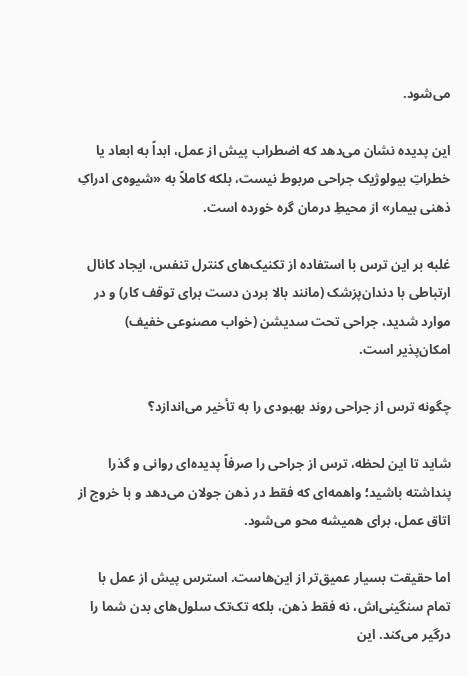می‌شود.

این پدیده نشان می‌دهد که اضطراب پیش از عمل، ابداً به ابعاد یا خطراتِ بیولوژیک جراحی مربوط نیست، بلکه کاملاً به «شیوه‌ی ادراکِ ذهنی بیمار» از محیطِ درمان گره خورده است.

غلبه بر این ترس با استفاده از تکنیک‌های کنترل تنفس، ایجاد کانال ارتباطی با دندان‌پزشک (مانند بالا بردن دست برای توقف کار) و در موارد شدید، جراحی تحت سدیشن (خواب مصنوعی خفیف) امکان‌پذیر است.

چگونه ترس از جراحی روند بهبودی را به تأخیر می‌اندازد؟

شاید تا این لحظه، ترس از جراحی را صرفاً پدیده‌ای روانی و گذرا پنداشته باشید؛ واهمه‌ای که فقط در ذهن جولان می‌دهد و با خروج از اتاق عمل، برای همیشه محو می‌شود.

اما حقیقت بسیار عمیق‌تر از این‌هاست. استرس پیش از عمل با تمام سنگینی‌اش، نه فقط ذهن، بلکه تک‌تک سلول‌های بدن شما را درگیر می‌کند. این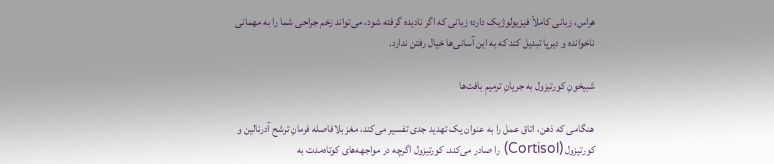هراس، زبانی کاملاً فیزیولوژیک دارد؛ زبانی که اگر نادیده گرفته شود، می‌تواند زخم جراحی شما را به مهمانی ناخوانده و دیرپا تبدیل کند که به این آسانی‌ها خیال رفتن ندارد.

شبیخونِ کورتیزول به جریانِ ترمیمِ بافت‌ها

هنگامی که ذهن، اتاق عمل را به عنوان یک تهدید جدی تفسیر می‌کند، مغز بلافاصله فرمانِ ترشح آدرنالین و کورتیزول (Cortisol) را صادر می‌کند. کورتیزول اگرچه در مواجهه‌های کوتاه‌مدت به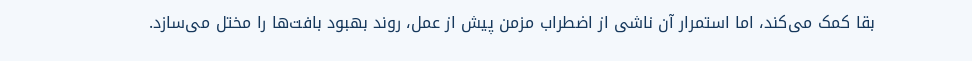بقا کمک می‌کند، اما استمرار آن ناشی از اضطراب مزمن پیش از عمل، روند بهبود بافت‌ها را مختل می‌سازد.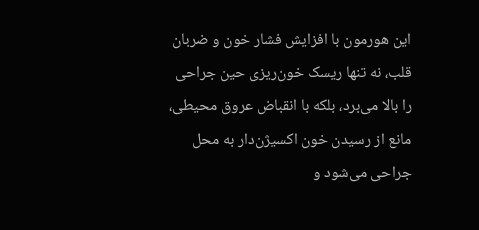این هورمون با افزایش فشار خون و ضربان قلب، نه تنها ریسک خون‌ریزی حین جراحی را بالا می‌برد، بلکه با انقباض عروق محیطی، مانع از رسیدن خون اکسیژن‌دار به محل جراحی می‌شود و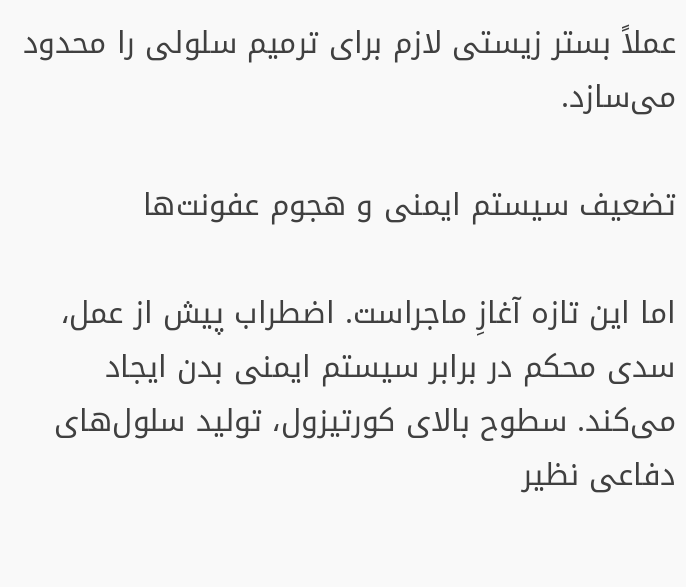عملاً بستر زیستی لازم برای ترمیم سلولی را محدود می‌سازد.

تضعیف سیستم ایمنی و هجوم عفونت‌ها

اما این تازه آغازِ ماجراست. اضطراب پیش از عمل، سدی محکم در برابر سیستم ایمنی بدن ایجاد می‌کند. سطوح بالای کورتیزول، تولید سلول‌های دفاعی نظیر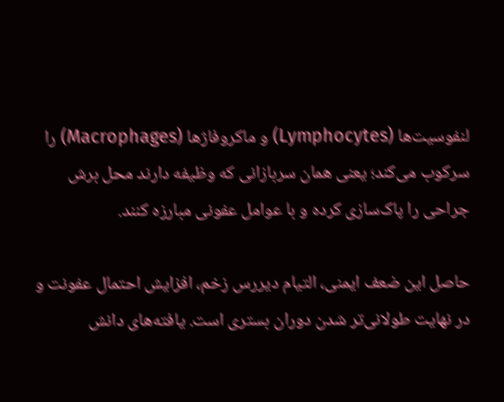لنفوسیت‌ها (Lymphocytes) و ماکروفاژها (Macrophages) را سرکوب می‌کند؛ یعنی همان سربازانی که وظیفه دارند محل برش جراحی را پاک‌سازی کرده و با عوامل عفونی مبارزه کنند.

حاصل این ضعف ایمنی، التیام دیررس زخم، افزایش احتمال عفونت و در نهایت طولانی‌تر شدن دوران بستری است. یافته‌های دانش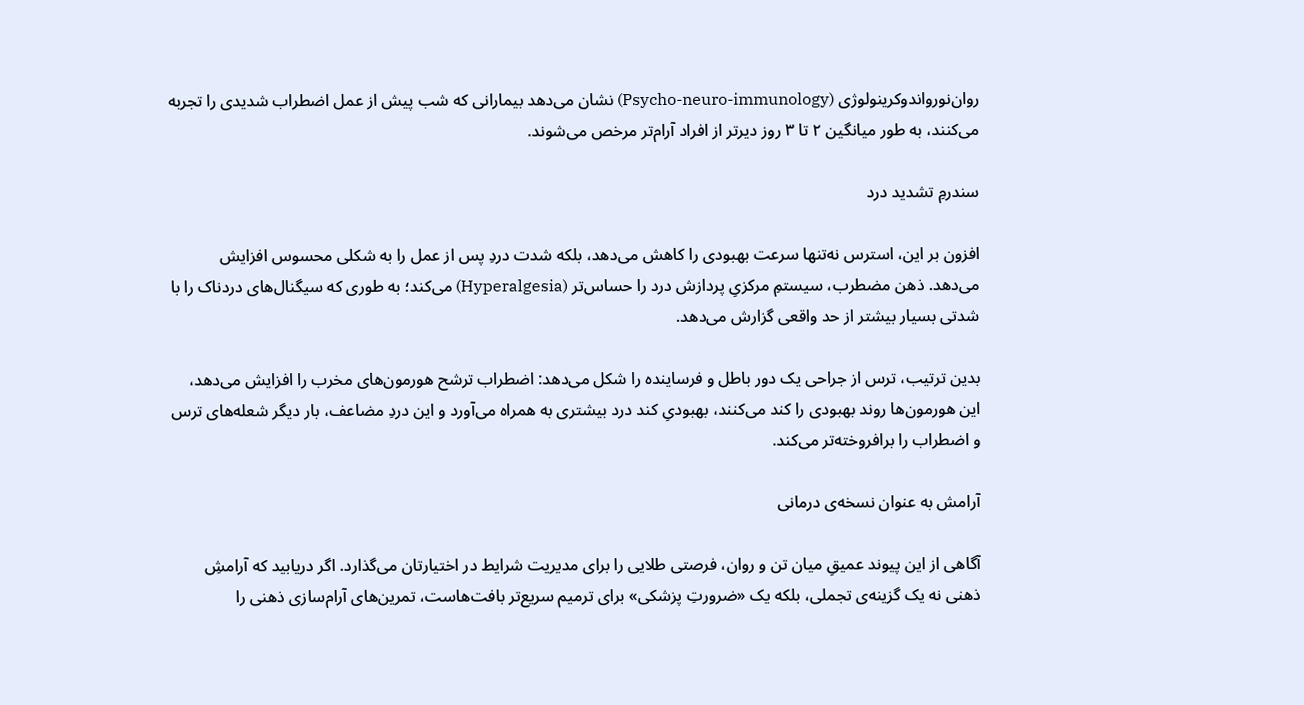روان‌نورواندوکرینولوژی (Psycho-neuro-immunology) نشان می‌دهد بیمارانی که شب پیش از عمل اضطراب شدیدی را تجربه می‌کنند، به طور میانگین ۲ تا ۳ روز دیرتر از افراد آرام‌تر مرخص می‌شوند.

سندرمِ تشدید درد

افزون بر این، استرس نه‌تنها سرعت بهبودی را کاهش می‌دهد، بلکه شدت دردِ پس از عمل را به شکلی محسوس افزایش می‌دهد. ذهن مضطرب، سیستمِ مرکزیِ پردازش درد را حساس‌تر (Hyperalgesia) می‌کند؛ به طوری که سیگنال‌های دردناک را با شدتی بسیار بیشتر از حد واقعی گزارش می‌دهد.

بدین ترتیب، ترس از جراحی یک دور باطل و فرساینده را شکل می‌دهد: اضطراب ترشح هورمون‌های مخرب را افزایش می‌دهد، این هورمون‌ها روند بهبودی را کند می‌کنند، بهبودیِ کند درد بیشتری به همراه می‌آورد و این دردِ مضاعف، بار دیگر شعله‌های ترس و اضطراب را برافروخته‌تر می‌کند.

آرامش به عنوان نسخه‌ی درمانی

آگاهی از این پیوند عمیقِ میان تن و روان، فرصتی طلایی را برای مدیریت شرایط در اختیارتان می‌گذارد. اگر دریابید که آرامشِ ذهنی نه یک گزینه‌ی تجملی، بلکه یک «ضرورتِ پزشکی» برای ترمیم سریع‌تر بافت‌هاست، تمرین‌های آرام‌سازی ذهنی را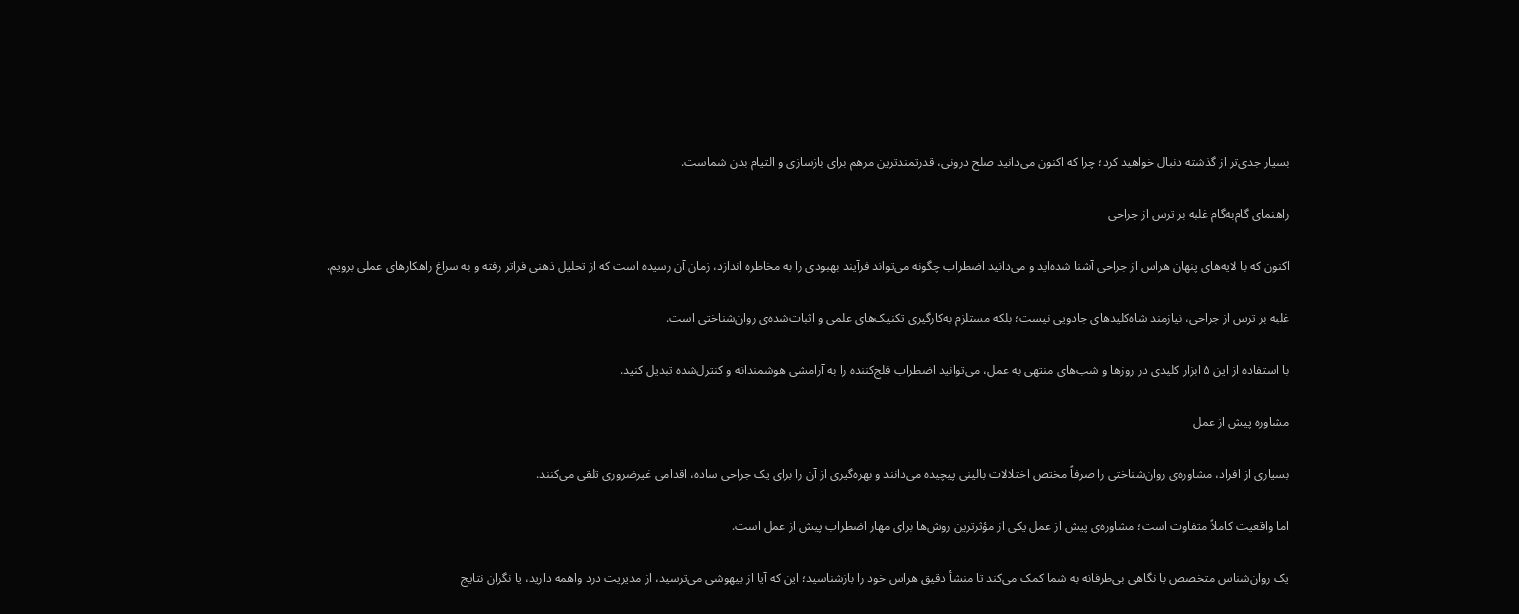بسیار جدی‌تر از گذشته دنبال خواهید کرد؛ چرا که اکنون می‌دانید صلح درونی، قدرتمندترین مرهم برای بازسازی و التیام بدن شماست.

راهنمای گام‌به‌گام غلبه بر ترس از جراحی

اکنون که با لایه‌های پنهان هراس از جراحی آشنا شده‌اید و می‌دانید اضطراب چگونه می‌تواند فرآیند بهبودی را به مخاطره اندازد، زمان آن رسیده است که از تحلیل ذهنی فراتر رفته و به سراغ راهکارهای عملی برویم.

غلبه بر ترس از جراحی، نیازمند شاه‌کلیدهای جادویی نیست؛ بلکه مستلزم به‌کارگیری تکنیک‌های علمی و اثبات‌شده‌ی روان‌شناختی است.

با استفاده از این ۵ ابزار کلیدی در روزها و شب‌های منتهی به عمل، می‌توانید اضطراب فلج‌کننده را به آرامشی هوشمندانه و کنترل‌شده تبدیل کنید.

مشاوره پیش از عمل

بسیاری از افراد، مشاوره‌ی روان‌شناختی را صرفاً مختص اختلالات بالینی پیچیده می‌دانند و بهره‌گیری از آن را برای یک جراحی ساده، اقدامی غیرضروری تلقی می‌کنند.

اما واقعیت کاملاً متفاوت است؛ مشاوره‌ی پیش از عمل یکی از مؤثرترین روش‌ها برای مهار اضطراب پیش از عمل است.

یک روان‌شناس متخصص با نگاهی بی‌طرفانه به شما کمک می‌کند تا منشأ دقیق هراس خود را بازشناسید؛ این که آیا از بیهوشی می‌ترسید، از مدیریت درد واهمه دارید، یا نگران نتایج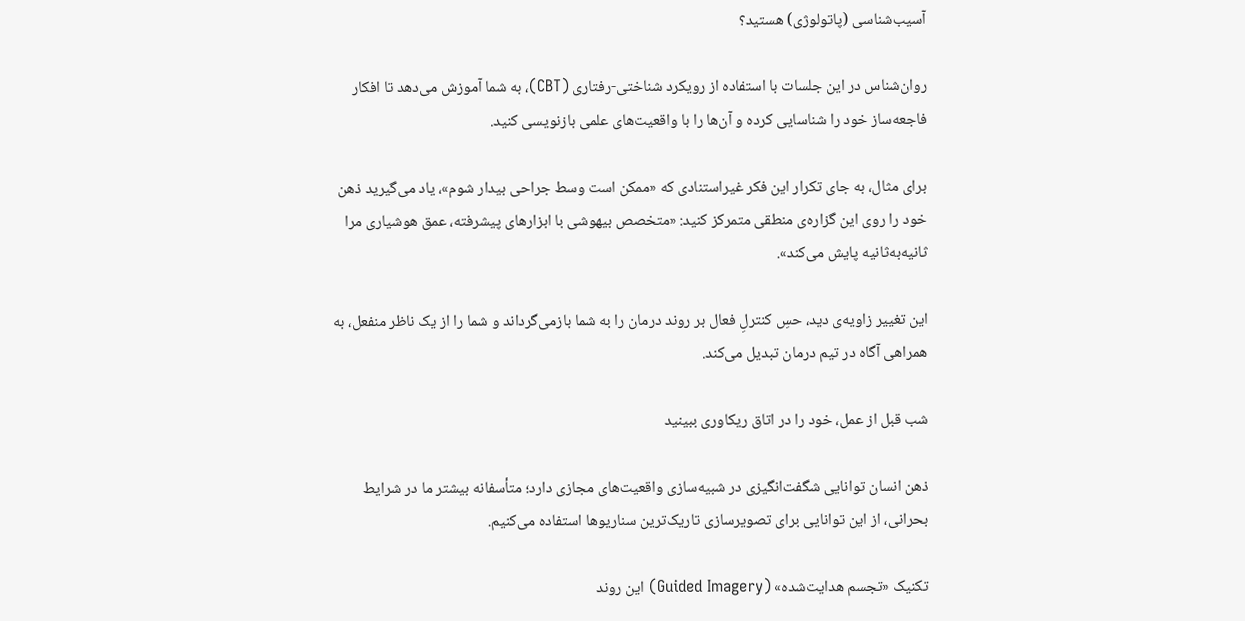آسیب‌شناسی (پاتولوژی) هستید؟

روان‌شناس در این جلسات با استفاده از رویکرد شناختی-رفتاری (CBT)، به شما آموزش می‌دهد تا افکار فاجعه‌ساز خود را شناسایی کرده و آن‌ها را با واقعیت‌های علمی بازنویسی کنید.

برای مثال، به جای تکرار این فکر غیراستنادی که «ممکن است وسط جراحی بیدار شوم»، یاد می‌گیرید ذهن خود را روی این گزاره‌ی منطقی متمرکز کنید: «متخصص بیهوشی با ابزارهای پیشرفته، عمق هوشیاری مرا ثانیه‌به‌ثانیه پایش می‌کند».

این تغییر زاویه‌ی دید، حسِ کنترلِ فعال بر روند درمان را به شما بازمی‌گرداند و شما را از یک ناظر منفعل، به همراهی آگاه در تیم درمان تبدیل می‌کند.

شب قبل از عمل، خود را در اتاق ریکاوری ببینید

ذهن انسان توانایی شگفت‌انگیزی در شبیه‌سازی واقعیت‌های مجازی دارد؛ متأسفانه بیشتر ما در شرایط بحرانی، از این توانایی برای تصویرسازی تاریک‌ترین سناریوها استفاده می‌کنیم.

تکنیک «تجسم هدایت‌شده» (Guided Imagery) این روند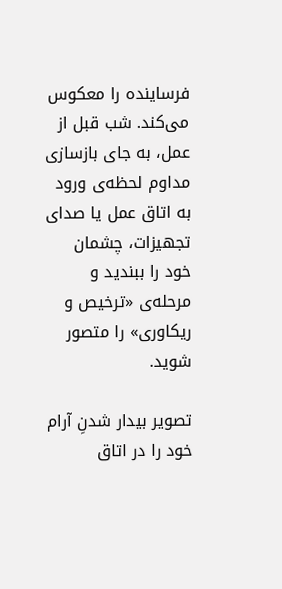فرساینده را معکوس می‌کند. شب قبل از عمل، به جای بازسازی مداوم لحظه‌ی ورود به اتاق عمل یا صدای تجهیزات، چشمان خود را ببندید و مرحله‌ی «ترخیص و ریکاوری» را متصور شوید.

تصویر بیدار شدنِ آرام خود را در اتاق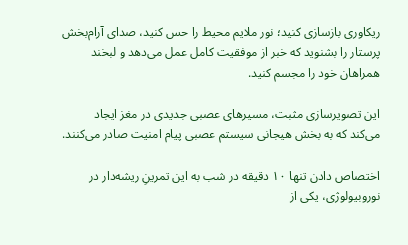ریکاوری بازسازی کنید؛ نور ملایم محیط را حس کنید، صدای آرام‌بخش پرستار را بشنوید که خبر از موفقیت کامل عمل می‌دهد و لبخند همراهان خود را مجسم کنید.

این تصویرسازی مثبت، مسیرهای عصبی جدیدی در مغز ایجاد می‌کند که به بخش هیجانی سیستم عصبی پیام امنیت صادر می‌کنند.

اختصاص دادن تنها ۱۰ دقیقه در شب به این تمرینِ ریشه‌دار در نوروبیولوژی، یکی از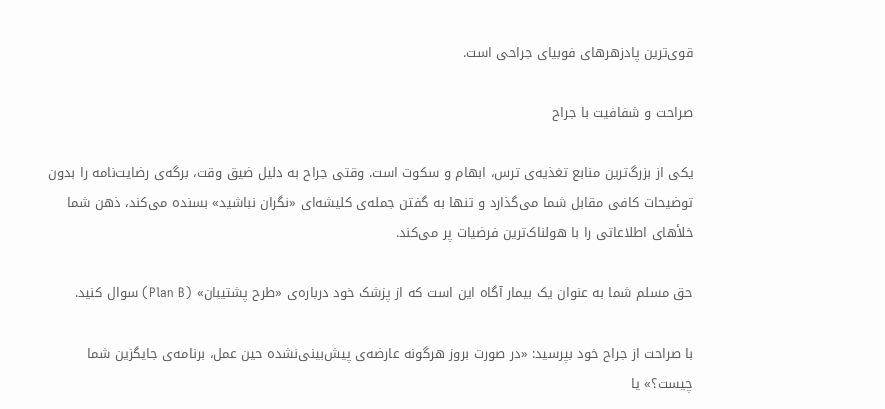قوی‌ترین پادزهرهای فوبیای جراحی است.

صراحت و شفافیت با جراح

یکی از بزرگ‌ترین منابع تغذیه‌ی ترس، ابهام و سکوت است. وقتی جراح به دلیل ضیق وقت، برگه‌ی رضایت‌نامه را بدون توضیحات کافی مقابل شما می‌گذارد و تنها به گفتن جمله‌ی کلیشه‌ای «نگران نباشید» بسنده می‌کند، ذهن شما خلأهای اطلاعاتی را با هولناک‌ترین فرضیات پر می‌کند.

حق مسلم شما به عنوان یک بیمار آگاه این است که از پزشک خود درباره‌ی «طرح پشتیبان» (Plan B) سوال کنید.

با صراحت از جراح خود بپرسید: «در صورت بروز هرگونه عارضه‌ی پیش‌بینی‌نشده حین عمل، برنامه‌ی جایگزین شما چیست؟» یا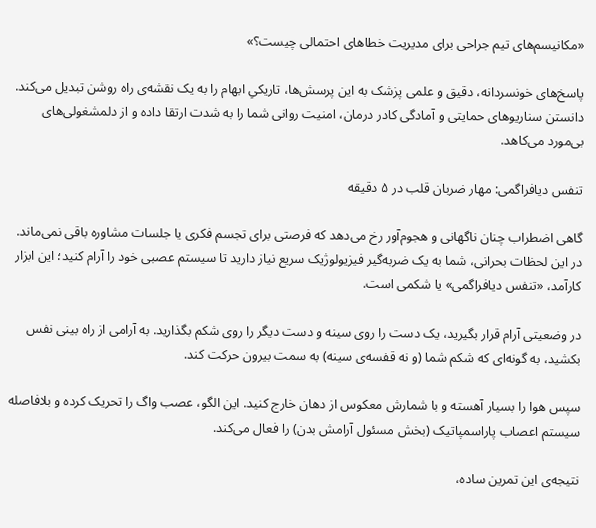«مکانیسم‌های تیم جراحی برای مدیریت خطاهای احتمالی چیست؟»

پاسخ‌های خونسردانه، دقیق و علمی پزشک به این پرسش‌ها، تاریکیِ ابهام را به یک نقشه‌ی راه روشن تبدیل می‌کند. دانستن سناریوهای حمایتی و آمادگی کادر درمان، امنیت روانی شما را به شدت ارتقا داده و از دلمشغولی‌های بی‌مورد می‌کاهد.

تنفس دیافراگمی: مهار ضربان قلب در ۵ دقیقه

گاهی اضطراب چنان ناگهانی و هجوم‌آور رخ می‌دهد که فرصتی برای تجسم فکری یا جلسات مشاوره باقی نمی‌ماند. در این لحظات بحرانی، شما به یک ضربه‌گیر فیزیولوژیک سریع نیاز دارید تا سیستم عصبی خود را آرام کنید؛ این ابزار کارآمد، «تنفس دیافراگمی» یا شکمی است.

در وضعیتی آرام قرار بگیرید، یک دست را روی سینه و دست دیگر را روی شکم بگذارید. به آرامی از راه بینی نفس بکشید، به گونه‌ای که شکم شما (و نه قفسه‌ی سینه) به سمت بیرون حرکت کند.

سپس هوا را بسیار آهسته و با شمارش معکوس از دهان خارج کنید. این الگو، عصب واگ را تحریک کرده و بلافاصله سیستم اعصاب پاراسمپاتیک (بخش مسئول آرامش بدن) را فعال می‌کند.

نتیجه‌ی این تمرین ساده،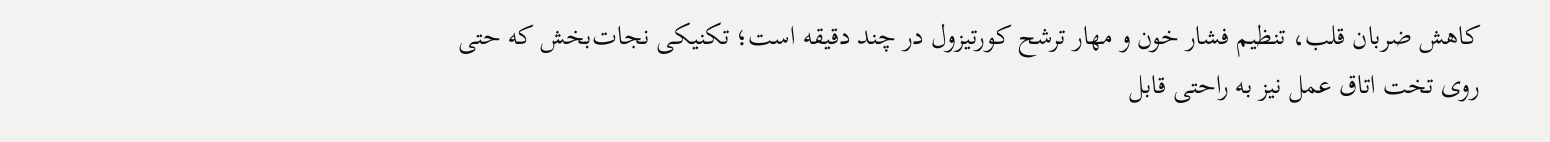کاهش ضربان قلب، تنظیم فشار خون و مهار ترشح کورتیزول در چند دقیقه است؛ تکنیکی نجات‌بخش که حتی روی تخت اتاق عمل نیز به راحتی قابل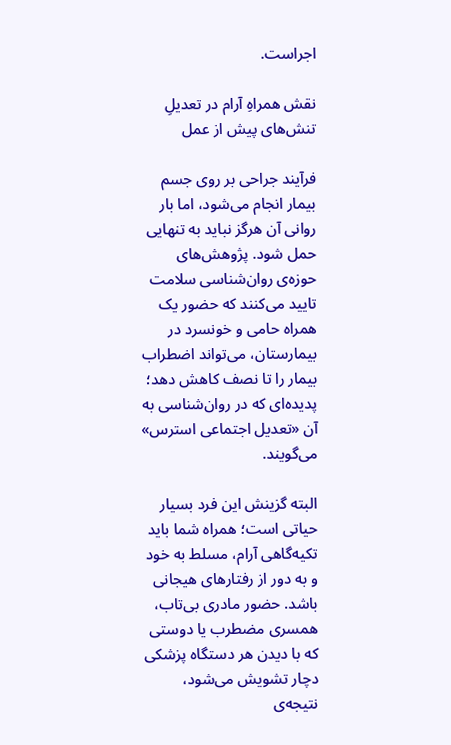اجراست.

نقش همراهِ آرام در تعدیلِ تنش‌های پیش از عمل

فرآیند جراحی بر روی جسم بیمار انجام می‌شود، اما بار روانی آن هرگز نباید به تنهایی حمل شود. پژوهش‌های حوزه‌ی روان‌شناسی سلامت تایید می‌کنند که حضور یک همراه حامی و خونسرد در بیمارستان، می‌تواند اضطراب بیمار را تا نصف کاهش دهد؛ پدیده‌ای که در روان‌شناسی به آن «تعدیل اجتماعی استرس» می‌گویند.

البته گزینش این فرد بسیار حیاتی است؛ همراه شما باید تکیه‌گاهی آرام، مسلط به خود و به دور از رفتارهای هیجانی باشد. حضور مادری بی‌تاب، همسری مضطرب یا دوستی که با دیدن هر دستگاه پزشکی دچار تشویش می‌شود، نتیجه‌ی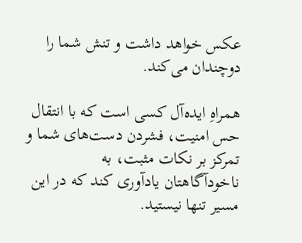عکس خواهد داشت و تنش شما را دوچندان می‌کند.

همراهِ ایده‌آل کسی است که با انتقال حس امنیت، فشردن دست‌های شما و تمرکز بر نکات مثبت، به ناخودآگاهتان یادآوری کند که در این مسیر تنها نیستید.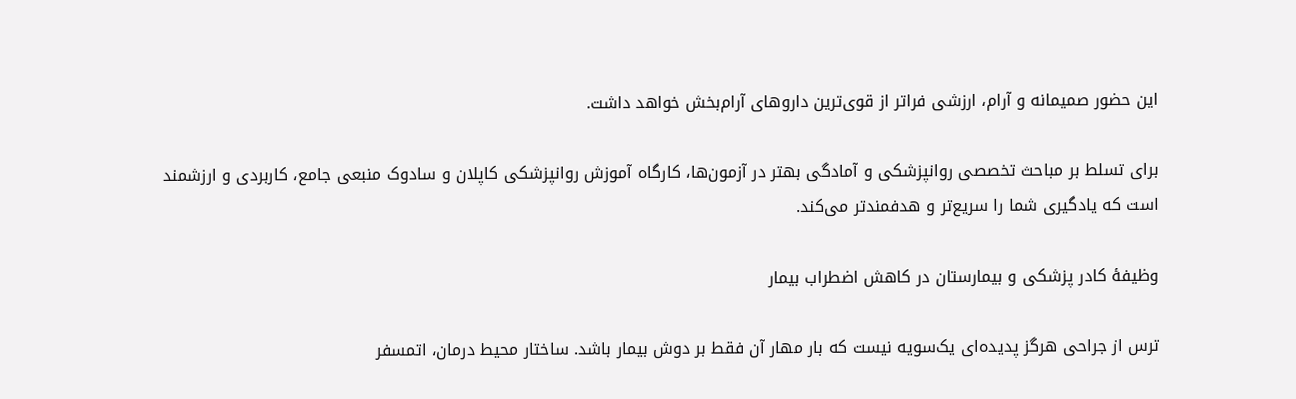این حضور صمیمانه و آرام، ارزشی فراتر از قوی‌ترین داروهای آرام‌بخش خواهد داشت.

برای تسلط بر مباحث تخصصی روانپزشکی و آمادگی بهتر در آزمون‌ها، کارگاه آموزش روانپزشکی کاپلان و سادوک منبعی جامع، کاربردی و ارزشمند است که یادگیری شما را سریع‌تر و هدفمندتر می‌کند.

وظیفهٔ کادر پزشکی و بیمارستان در کاهش اضطراب بیمار

ترس از جراحی هرگز پدیده‌ای یک‌سویه نیست که بار مهار آن فقط بر دوش بیمار باشد. ساختار محیط درمان، اتمسفر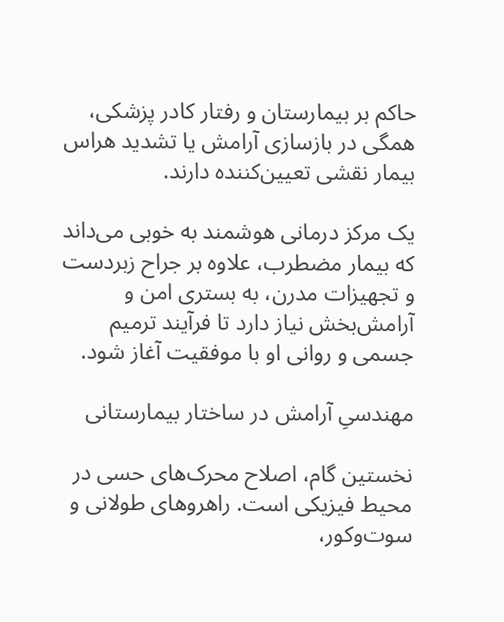حاکم بر بیمارستان و رفتار کادر پزشکی، همگی در بازسازی آرامش یا تشدید هراس بیمار نقشی تعیین‌کننده دارند.

یک مرکز درمانی هوشمند به خوبی می‌داند که بیمار مضطرب، علاوه بر جراح زبردست و تجهیزات مدرن، به بستری امن و آرامش‌بخش نیاز دارد تا فرآیند ترمیم جسمی و روانی او با موفقیت آغاز شود.

مهندسیِ آرامش در ساختار بیمارستانی

نخستین گام، اصلاح محرک‌های حسی در محیط فیزیکی است. راهروهای طولانی و سوت‌وکور،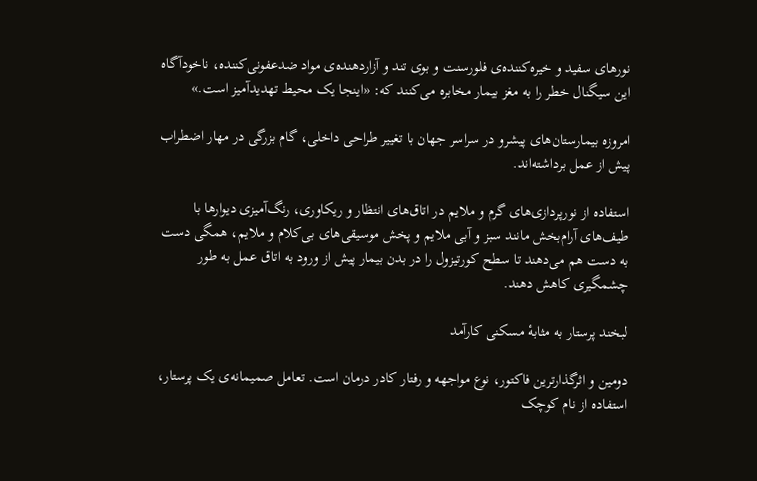نورهای سفید و خیره‌کننده‌ی فلورسنت و بوی تند و آزاردهنده‌ی مواد ضدعفونی‌کننده، ناخودآگاه این سیگنال خطر را به مغز بیمار مخابره می‌کنند که: «اینجا یک محیط تهدیدآمیز است.»

امروزه بیمارستان‌های پیشرو در سراسر جهان با تغییر طراحی داخلی، گام بزرگی در مهار اضطراب پیش از عمل برداشته‌اند.

استفاده از نورپردازی‌های گرم و ملایم در اتاق‌های انتظار و ریکاوری، رنگ‌آمیزی دیوارها با طیف‌های آرام‌بخش مانند سبز و آبی ملایم و پخش موسیقی‌های بی‌کلام و ملایم، همگی دست به دست هم می‌دهند تا سطح کورتیزول را در بدن بیمار پیش از ورود به اتاق عمل به طور چشمگیری کاهش دهند.

لبخند پرستار به مثابهٔ مسکنی کارآمد

دومین و اثرگذارترین فاکتور، نوع مواجهه و رفتار کادر درمان است. تعامل صمیمانه‌ی یک پرستار، استفاده از نام کوچک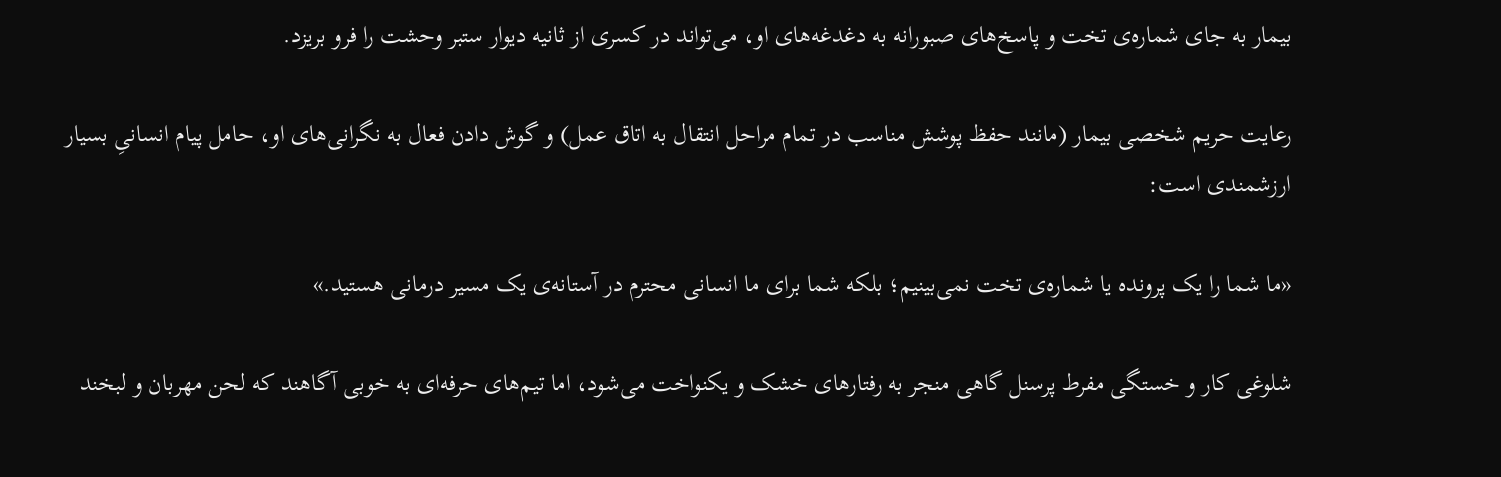بیمار به جای شماره‌ی تخت و پاسخ‌های صبورانه به دغدغه‌های او، می‌تواند در کسری از ثانیه دیوار ستبر وحشت را فرو بریزد.

رعایت حریم شخصی بیمار (مانند حفظ پوشش مناسب در تمام مراحل انتقال به اتاق عمل) و گوش دادن فعال به نگرانی‌های او، حامل پیام انسانیِ بسیار ارزشمندی است:

«ما شما را یک پرونده یا شماره‌ی تخت نمی‌بینیم؛ بلکه شما برای ما انسانی محترم در آستانه‌ی یک مسیر درمانی هستید.»

شلوغی کار و خستگی مفرط پرسنل گاهی منجر به رفتارهای خشک و یکنواخت می‌شود، اما تیم‌های حرفه‌ای به خوبی آگاهند که لحن مهربان و لبخند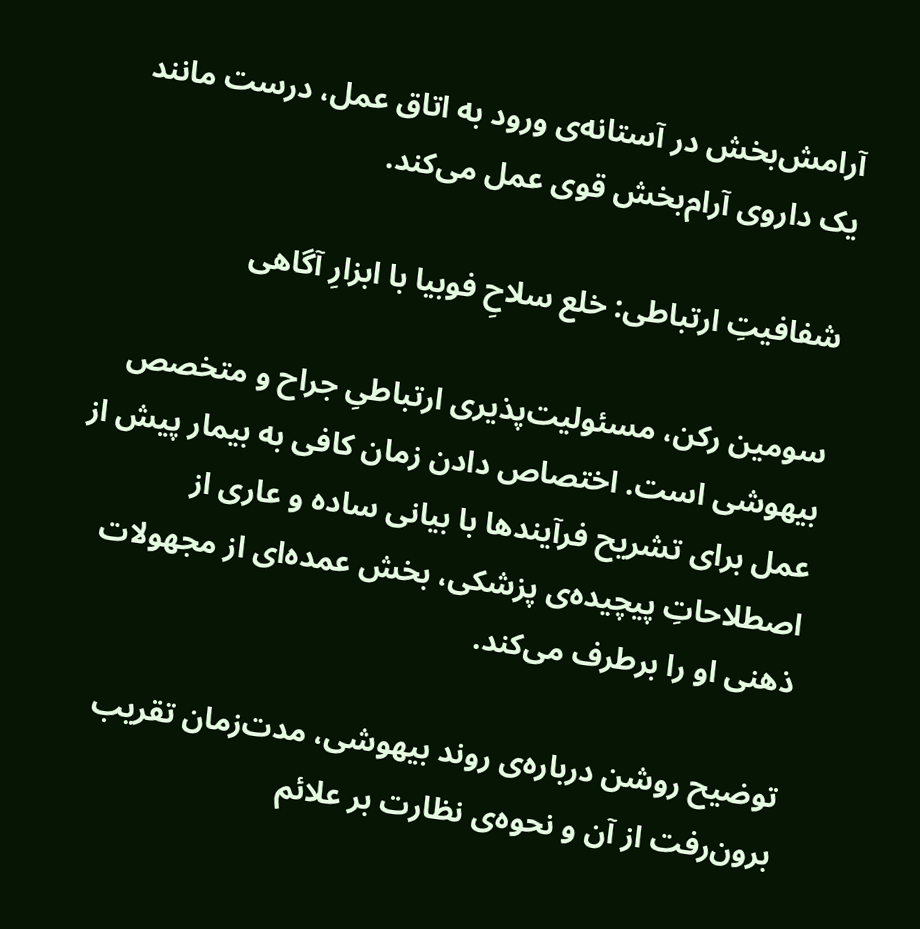آرامش‌بخش در آستانه‌ی ورود به اتاق عمل، درست مانند یک داروی آرام‌بخش قوی عمل می‌کند.

شفافیتِ ارتباطی: خلع سلاحِ فوبیا با ابزارِ آگاهی

سومین رکن، مسئولیت‌پذیری ارتباطیِ جراح و متخصص بیهوشی است. اختصاص دادن زمان کافی به بیمار پیش از عمل برای تشریح فرآیندها با بیانی ساده و عاری از اصطلاحاتِ پیچیده‌ی پزشکی، بخش عمده‌ای از مجهولات ذهنی او را برطرف می‌کند.

توضیح روشن درباره‌ی روند بیهوشی، مدت‌زمان تقریب برون‌رفت از آن و نحوه‌ی نظارت بر علائم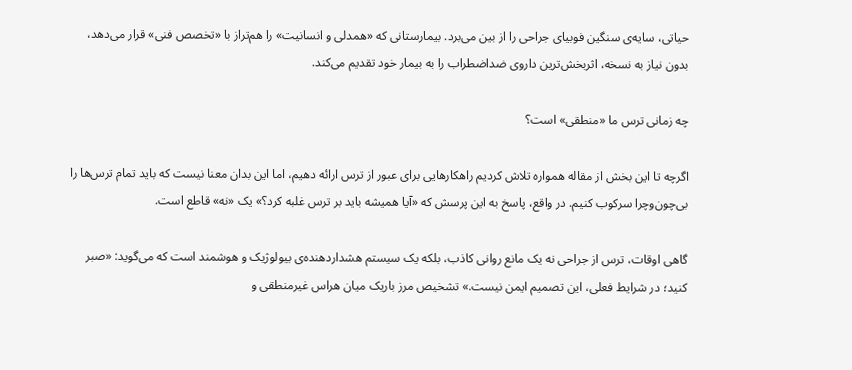حیاتی، سایه‌ی سنگین فوبیای جراحی را از بین می‌برد. بیمارستانی که «همدلی و انسانیت» را هم‌تراز با «تخصص فنی» قرار می‌دهد، بدون نیاز به نسخه، اثربخش‌ترین داروی ضداضطراب را به بیمار خود تقدیم می‌کند.

چه زمانی ترس ما «منطقی» است؟

اگرچه تا این بخش از مقاله همواره تلاش کردیم راهکارهایی برای عبور از ترس ارائه دهیم، اما این بدان معنا نیست که باید تمام ترس‌ها را بی‌چون‌وچرا سرکوب کنیم. در واقع، پاسخ به این پرسش که «آیا همیشه باید بر ترس غلبه کرد؟» یک «نه» قاطع است.

گاهی اوقات، ترس از جراحی نه یک مانع روانی کاذب، بلکه یک سیستم هشداردهنده‌ی بیولوژیک و هوشمند است که می‌گوید: «صبر کنید؛ در شرایط فعلی، این تصمیم ایمن نیست.» تشخیص مرز باریک میان هراس غیرمنطقی و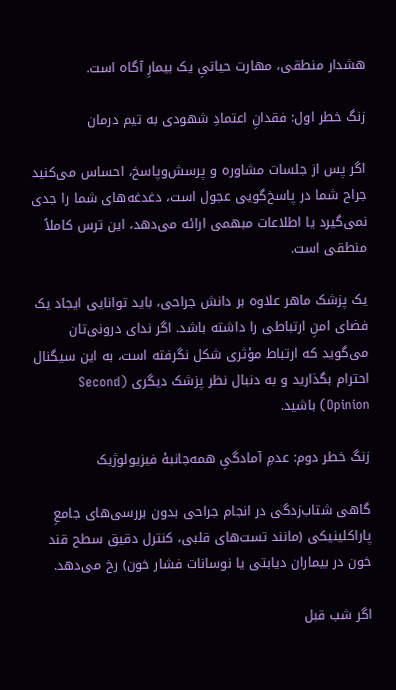هشدار منطقی، مهارت حیاتیِ یک بیمارِ آگاه است.

زنگ خطر اول: فقدانِ اعتمادِ شهودی به تیم درمان

اگر پس از جلسات مشاوره و پرسش‌وپاسخ، احساس می‌کنید جراح شما در پاسخ‌گویی عجول است، دغدغه‌های شما را جدی نمی‌گیرد یا اطلاعات مبهمی ارائه می‌دهد، این ترس کاملاً منطقی است.

یک پزشک ماهر علاوه بر دانش جراحی، باید توانایی ایجاد یک فضای امنِ ارتباطی را داشته باشد. اگر ندای درونی‌تان می‌گوید که ارتباط مؤثری شکل نگرفته است، به این سیگنال احترام بگذارید و به دنبال نظر پزشک دیگری (Second Opinion) باشید.

زنگ خطر دوم: عدمِ آمادگیِ همه‌جانبهٔ فیزیولوژیک

گاهی شتاب‌زدگی در انجام جراحی بدون بررسی‌های جامعِ پاراکلینیکی (مانند تست‌های قلبی، کنترل دقیق سطح قند خون در بیماران دیابتی یا نوسانات فشار خون) رخ می‌دهد.

اگر شب قبل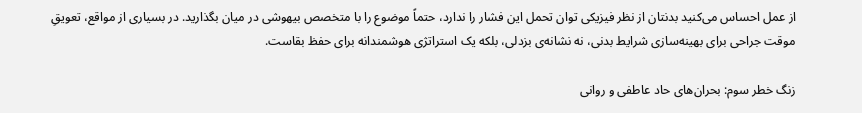از عمل احساس می‌کنید بدنتان از نظر فیزیکی توان تحمل این فشار را ندارد، حتماً موضوع را با متخصص بیهوشی در میان بگذارید. در بسیاری از مواقع، تعویقِ موقت جراحی برای بهینه‌سازی شرایط بدنی، نه نشانه‌ی بزدلی، بلکه یک استراتژی هوشمندانه برای حفظ بقاست.

زنگ خطر سوم: بحران‌های حاد عاطفی و روانی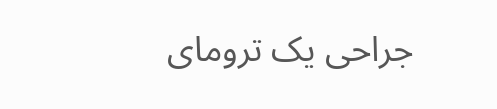جراحی یک ترومای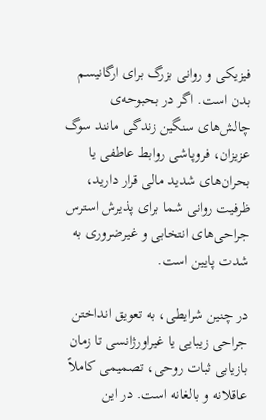فیزیکی و روانی بزرگ برای ارگانیسم بدن است. اگر در بحبوحه‌ی چالش‌های سنگین زندگی مانند سوگ عزیزان، فروپاشی روابط عاطفی یا بحران‌های شدید مالی قرار دارید، ظرفیت روانی شما برای پذیرش استرس جراحی‌های انتخابی و غیرضروری به شدت پایین است.

در چنین شرایطی، به تعویق انداختن جراحی زیبایی یا غیراورژانسی تا زمان بازیابی ثبات روحی، تصمیمی کاملاً عاقلانه و بالغانه است. در این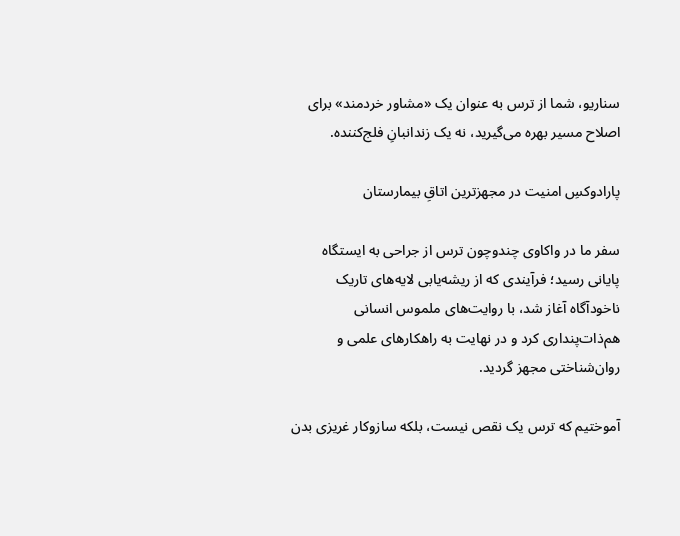سناریو، شما از ترس به عنوان یک «مشاور خردمند» برای اصلاح مسیر بهره می‌گیرید، نه یک زندانبانِ فلج‌کننده.

پارادوکسِ امنیت در مجهزترین اتاقِ بیمارستان

سفر ما در واکاوی چندوچون ترس از جراحی به ایستگاه پایانی رسید؛ فرآیندی که از ریشه‌یابی لایه‌های تاریک ناخودآگاه آغاز شد، با روایت‌های ملموس انسانی هم‌ذات‌پنداری کرد و در نهایت به راهکارهای علمی و روان‌شناختی مجهز گردید.

آموختیم که ترس یک نقص نیست، بلکه سازوکار غریزی بدن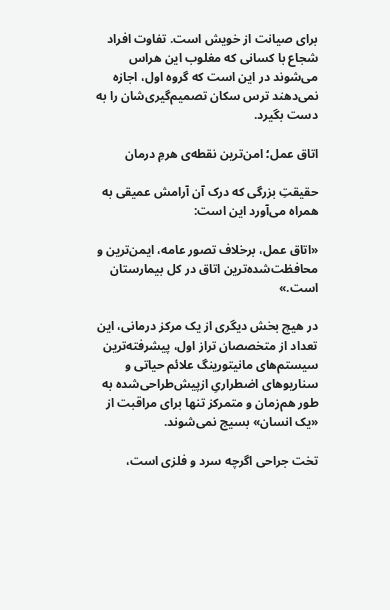برای صیانت از خویش است. تفاوت افراد شجاع با کسانی که مغلوب این هراس می‌شوند در این است که گروه اول، اجازه نمی‌دهند ترس سکان تصمیم‌گیری‌شان را به دست بگیرد.

اتاق عمل؛ امن‌ترین نقطه‌ی هرمِ درمان

حقیقتِ بزرگی که درک آن آرامش عمیقی به همراه می‌آورد این است:

«اتاق عمل، برخلاف تصور عامه، ایمن‌ترین و محافظت‌شده‌ترین اتاق در کل بیمارستان است.»

در هیچ بخش دیگری از یک مرکز درمانی، این تعداد از متخصصان تراز اول، پیشرفته‌ترین سیستم‌های مانیتورینگ علائم حیاتی و سناریوهای اضطراریِ از‌پیش‌طراحی‌شده به طور هم‌زمان و متمرکز تنها برای مراقبت از «یک انسان» بسیج نمی‌شوند.

تخت جراحی اگرچه سرد و فلزی است،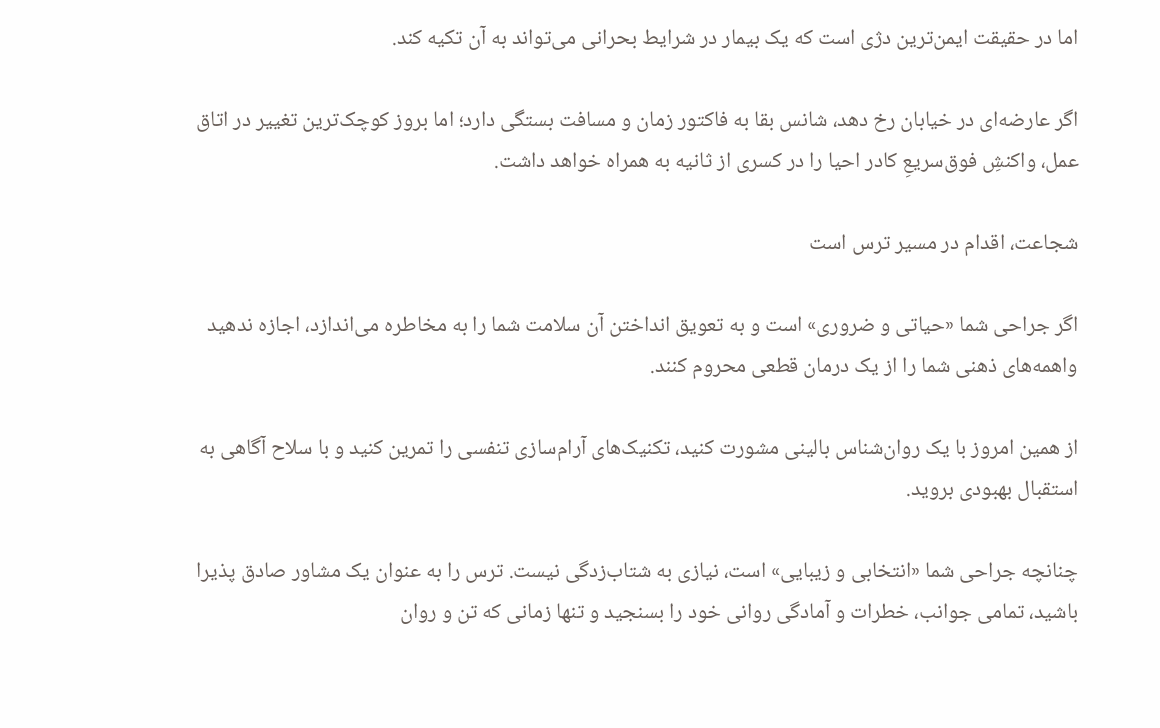اما در حقیقت ایمن‌ترین دژی است که یک بیمار در شرایط بحرانی می‌تواند به آن تکیه کند.

اگر عارضه‌ای در خیابان رخ دهد، شانس بقا به فاکتور زمان و مسافت بستگی دارد؛ اما بروز کوچک‌ترین تغییر در اتاق عمل، واکنشِ فوق‌سریعِ کادر احیا را در کسری از ثانیه به همراه خواهد داشت.

شجاعت، اقدام در مسیر ترس است

اگر جراحی شما «حیاتی و ضروری» است و به تعویق انداختن آن سلامت شما را به مخاطره می‌اندازد، اجازه ندهید واهمه‌های ذهنی شما را از یک درمان قطعی محروم کنند.

از همین امروز با یک روان‌شناس بالینی مشورت کنید، تکنیک‌های آرام‌سازی تنفسی را تمرین کنید و با سلاح آگاهی به استقبال بهبودی بروید.

چنانچه جراحی شما «انتخابی و زیبایی» است، نیازی به شتاب‌زدگی نیست. ترس را به عنوان یک مشاور صادق پذیرا باشید، تمامی جوانب، خطرات و آمادگی روانی خود را بسنجید و تنها زمانی که تن و روان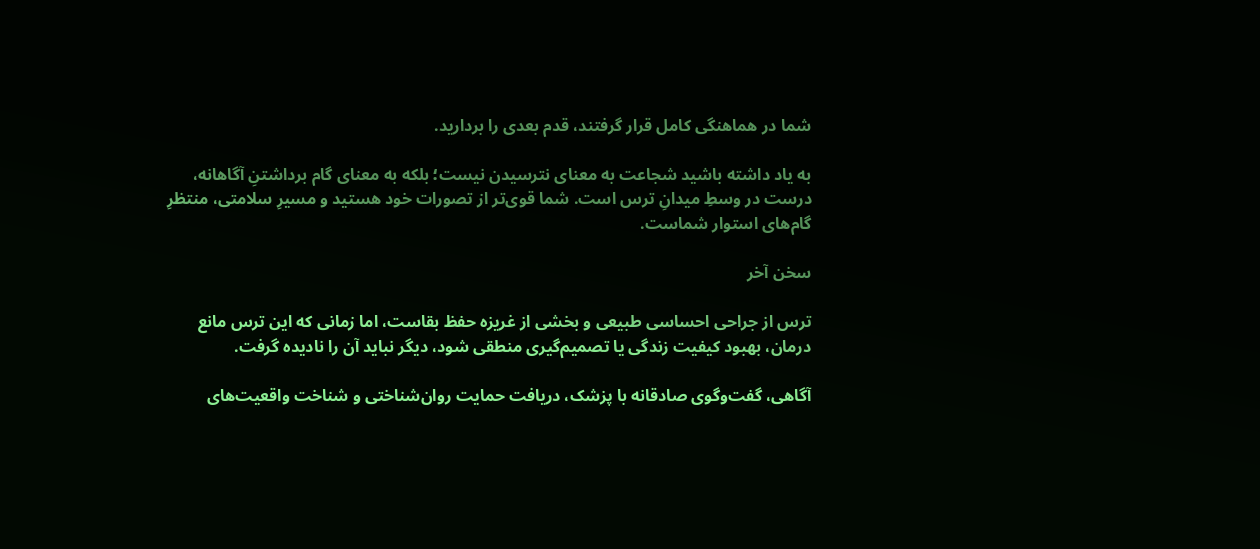شما در هماهنگی کامل قرار گرفتند، قدم بعدی را بردارید.

به یاد داشته باشید شجاعت به معنای نترسیدن نیست؛ بلکه به معنای گام برداشتنِ آگاهانه، درست در وسطِ میدانِ ترس است. شما قوی‌تر از تصورات خود هستید و مسیرِ سلامتی، منتظرِ گام‌های استوار شماست.

سخن آخر

ترس از جراحی احساسی طبیعی و بخشی از غریزه حفظ بقاست، اما زمانی که این ترس مانع درمان، بهبود کیفیت زندگی یا تصمیم‌گیری منطقی شود، دیگر نباید آن را نادیده گرفت.

آگاهی، گفت‌وگوی صادقانه با پزشک، دریافت حمایت روان‌شناختی و شناخت واقعیت‌های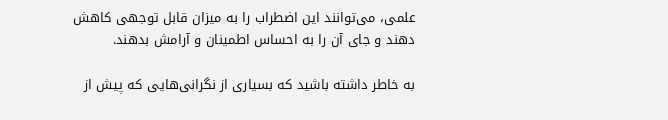علمی، می‌توانند این اضطراب را به میزان قابل توجهی کاهش دهند و جای آن را به احساس اطمینان و آرامش بدهند.

به خاطر داشته باشید که بسیاری از نگرانی‌هایی که پیش از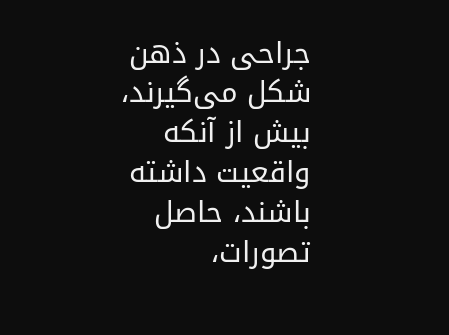جراحی در ذهن شکل می‌گیرند، بیش از آنکه واقعیت داشته باشند، حاصل تصورات،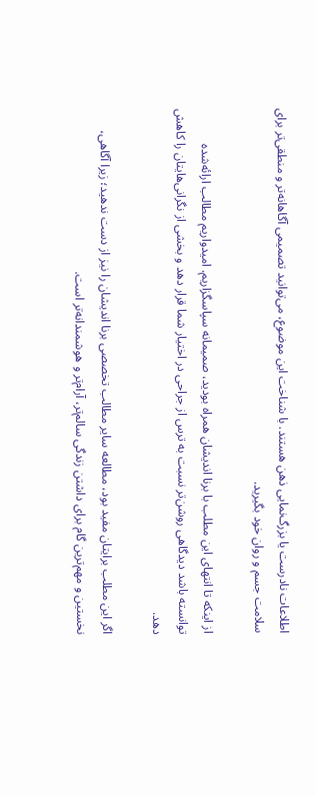اطلاعات نادرست یا بزرگ‌نمایی ذهن هستند. با شناخت این موضوع، می‌توانید تصمیمی آگاهانه‌تر و منطقی‌تر برای سلامت جسم و روان خود بگیرید.

از اینکه تا انتهای این مطلب با برنا اندیشان همراه بودید، صمیمانه سپاسگزاریم. امیدواریم مطالب ارائه‌شده توانسته باشد دیدگاهی روشن‌تر نسبت به ترس از جراحی در اختیار شما قرار دهد و بخشی از نگرانی‌هایتان را کاهش دهد.

اگر این مطلب برایتان مفید بود، مطالعه سایر مطالب تخصصی برنا اندیشان را نیز از دست ندهید؛ زیرا آگاهی، نخستین و مهم‌ترین گام برای داشتن زندگی سالم‌تر، آرام‌تر و هوشمندانه‌تر است.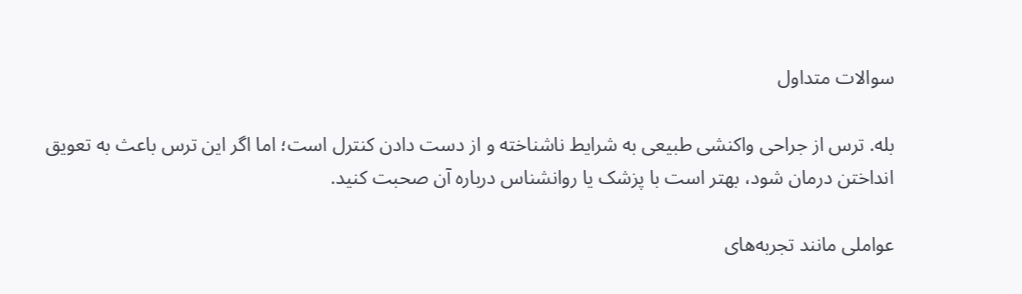سوالات متداول

بله. ترس از جراحی واکنشی طبیعی به شرایط ناشناخته و از دست دادن کنترل است؛ اما اگر این ترس باعث به تعویق انداختن درمان شود، بهتر است با پزشک یا روانشناس درباره آن صحبت کنید.

عواملی مانند تجربه‌های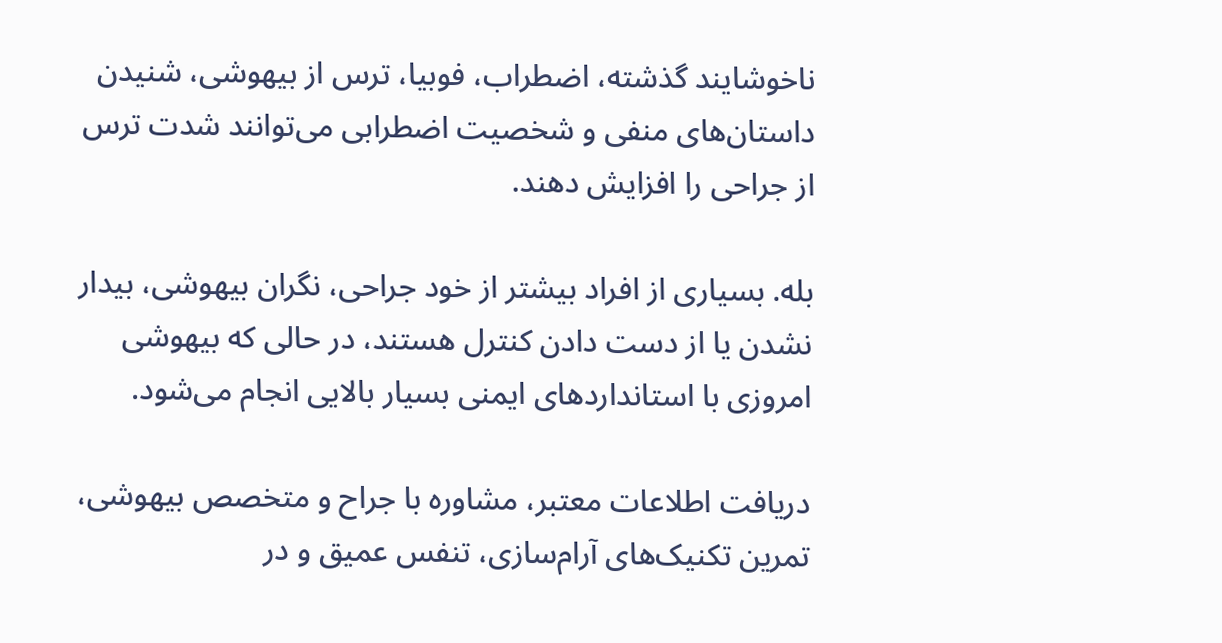ناخوشایند گذشته، اضطراب، فوبیا، ترس از بیهوشی، شنیدن داستان‌های منفی و شخصیت اضطرابی می‌توانند شدت ترس از جراحی را افزایش دهند.

بله. بسیاری از افراد بیشتر از خود جراحی، نگران بیهوشی، بیدار نشدن یا از دست دادن کنترل هستند، در حالی که بیهوشی امروزی با استانداردهای ایمنی بسیار بالایی انجام می‌شود.

دریافت اطلاعات معتبر، مشاوره با جراح و متخصص بیهوشی، تمرین تکنیک‌های آرام‌سازی، تنفس عمیق و در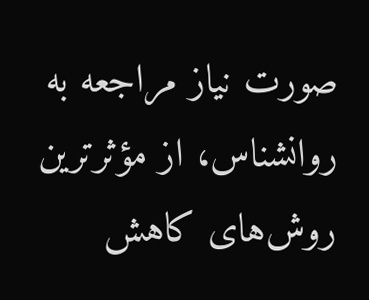صورت نیاز مراجعه به روانشناس، از مؤثرترین روش‌های کاهش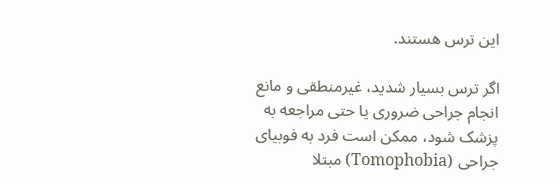این ترس هستند.

اگر ترس بسیار شدید، غیرمنطقی و مانع انجام جراحی ضروری یا حتی مراجعه به پزشک شود، ممکن است فرد به فوبیای جراحی (Tomophobia) مبتلا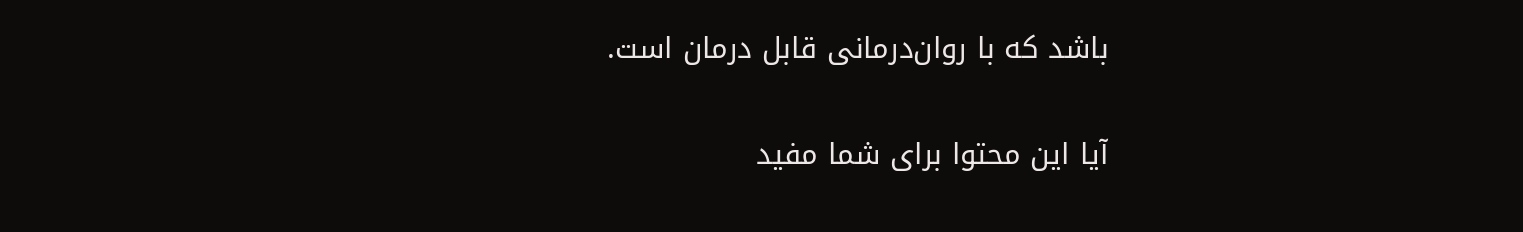باشد که با روان‌درمانی قابل درمان است.

آیا این محتوا برای شما مفید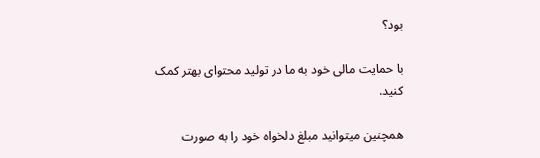بود؟

با حمایت مالی خود به ما در تولید محتوای بهتر کمک کنید.

همچنین میتوانید مبلغ دلخواه خود را به صورت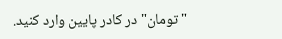"تومان" در کادر پایین وارد کنید.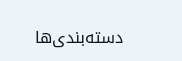دسته‌بندی‌ها